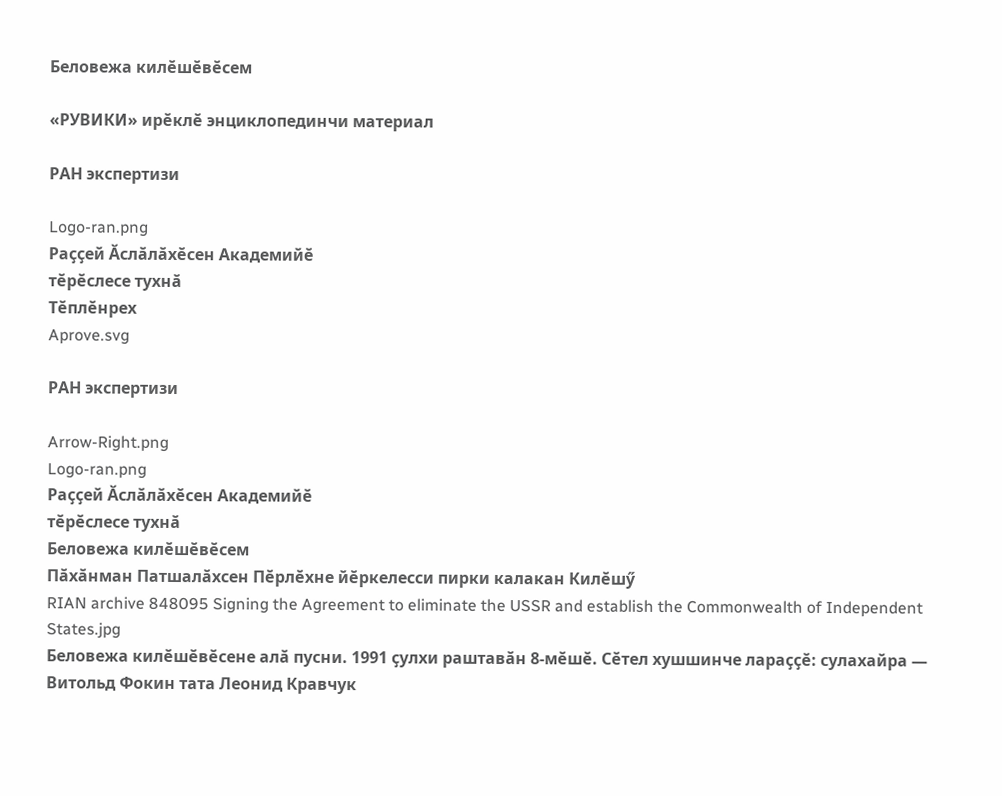Беловежа килӗшӗвӗсем

«РУВИКИ» ирӗклӗ энциклопединчи материал

РАН экспертизи

Logo-ran.png
Раҫҫей Ӑслӑлӑхӗсен Академийӗ
тӗрӗслесе тухнӑ
Тӗплӗнрех
Aprove.svg

РАН экспертизи

Arrow-Right.png
Logo-ran.png
Раҫҫей Ӑслӑлӑхӗсен Академийӗ
тӗрӗслесе тухнӑ
Беловежа килӗшӗвӗсем
Пӑхӑнман Патшалӑхсен Пӗрлӗхне йӗркелесси пирки калакан Килӗшӳ
RIAN archive 848095 Signing the Agreement to eliminate the USSR and establish the Commonwealth of Independent States.jpg
Беловежа килӗшӗвӗсене алӑ пусни. 1991 ҫулхи раштавӑн 8-мӗшӗ. Сӗтел хушшинче лараҫҫӗ: сулахайра — Витольд Фокин тата Леонид Кравчук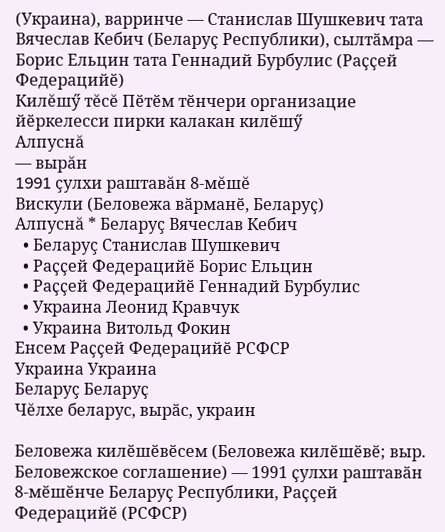(Украина), варринче — Станислав Шушкевич тата Вячеслав Кебич (Беларуҫ Республики), сылтӑмра — Борис Ельцин тата Геннадий Бурбулис (Раҫҫей Федерацийӗ)
Килĕшӳ тĕсĕ Пӗтӗм тӗнчери организацие йӗркелесси пирки калакан килӗшӳ
Алпуснă
— вырăн
1991 çулхи раштавăн 8-мĕшĕ
Вискули (Беловежа вӑрманӗ, Беларуҫ)
Алпуснă * Беларуç Вячеслав Кебич
  • Беларуç Станислав Шушкевич
  • Раҫҫей Федерацийӗ Борис Ельцин
  • Раҫҫей Федерацийӗ Геннадий Бурбулис
  • Украина Леонид Кравчук
  • Украина Витольд Фокин
Енсем Раҫҫей Федерацийӗ РСФСР
Украина Украина
Беларуç Беларуҫ
Чĕлхе беларус, вырӑс, украин

Беловежа килӗшӗвӗсем (Беловежа килӗшӗвӗ; выр. Беловежское соглашение) — 1991 ҫулхи раштавӑн 8-мӗшӗнче Беларуҫ Республики, Раҫҫей Федерацийӗ (РСФСР)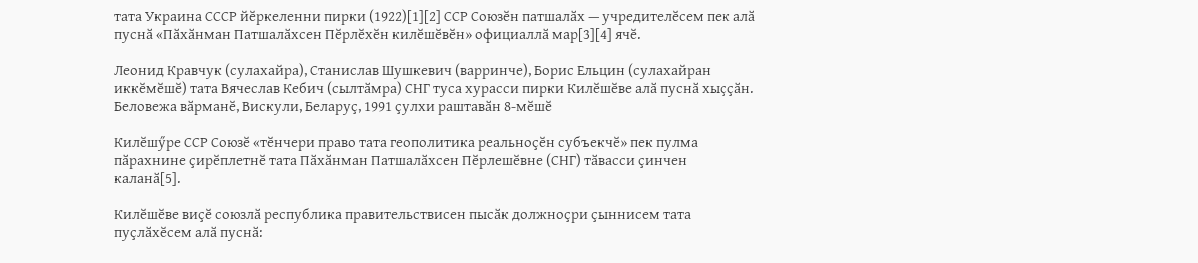тата Украина СССР йӗркеленни пирки (1922)[1][2] ССР Союзӗн патшалӑх — учредителӗсем пек алӑ пуснӑ «Пӑхӑнман Патшалӑхсен Пӗрлӗхӗн килӗшӗвӗн» официаллӑ мар[3][4] ячӗ.

Леонид Кравчук (сулахайра), Станислав Шушкевич (варринче), Борис Ельцин (сулахайран иккӗмӗшӗ) тата Вячеслав Кебич (сылтӑмра) СНГ туса хурасси пирки Килӗшӗве алӑ пуснӑ хыҫҫӑн. Беловежа вӑрманӗ, Вискули, Беларуҫ, 1991 ҫулхи раштавӑн 8-мӗшӗ

Килӗшӳре ССР Союзӗ «тӗнчери право тата геополитика реальноҫӗн субъекчӗ» пек пулма пӑрахнине ҫирӗплетнӗ тата Пӑхӑнман Патшалӑхсен Пӗрлешӗвне (СНГ) тӑвасси ҫинчен каланӑ[5].

Килӗшӗве виҫӗ союзлӑ республика правительствисен пысӑк должноҫри ҫыннисем тата пуҫлӑхӗсем алӑ пуснӑ: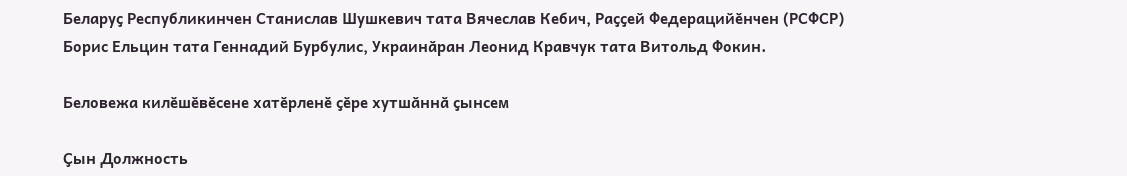Беларуҫ Республикинчен Станислав Шушкевич тата Вячеслав Кебич, Раҫҫей Федерацийӗнчен (РСФСР) Борис Ельцин тата Геннадий Бурбулис, Украинӑран Леонид Кравчук тата Витольд Фокин.

Беловежа килӗшӗвӗсене хатӗрленӗ ҫӗре хутшӑннӑ ҫынсем

Ҫын Должность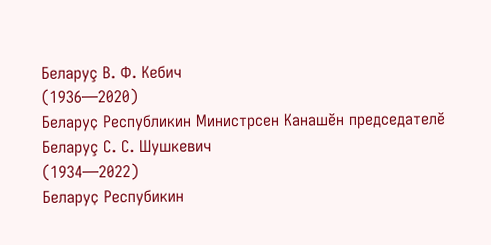Беларуç В. Ф. Кебич
(1936—2020)
Беларуҫ Республикин Министрсен Канашӗн председателӗ
Беларуç С. С. Шушкевич
(1934—2022)
Беларуҫ Респубикин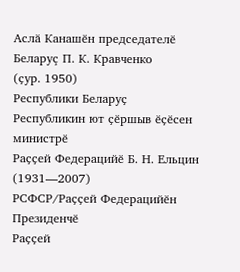Аслӑ Канашӗн председателӗ
Беларуç П. К. Кравченко
(ҫур. 1950)
Республики Беларуҫ Республикин ют ҫӗршыв ӗҫӗсен министрӗ
Раҫҫей Федерацийӗ Б. Н. Ельцин
(1931—2007)
РСФСР/Раҫҫей Федерацийӗн Президенчӗ
Раҫҫей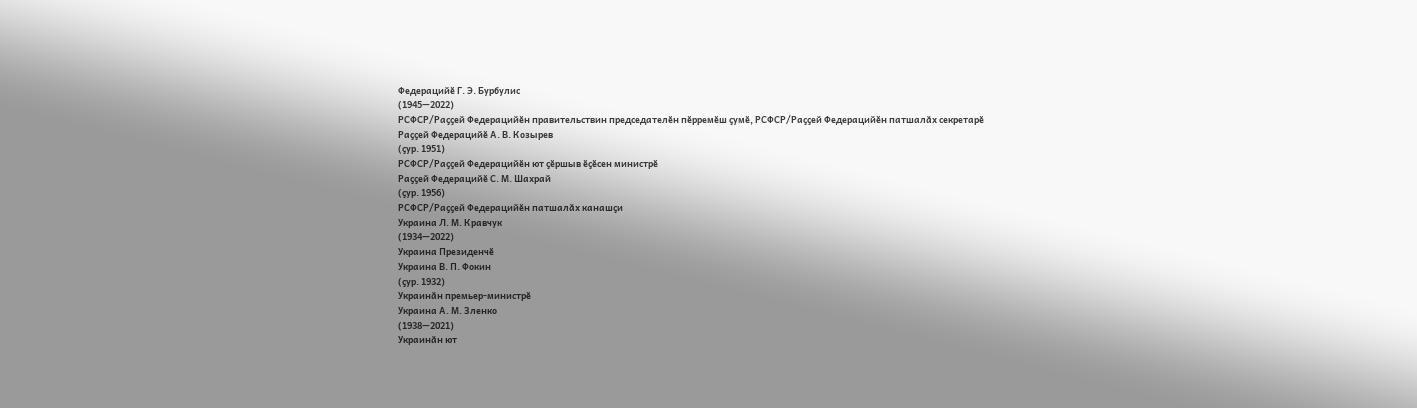Федерацийӗ Г. Э. Бурбулис
(1945—2022)
РСФСР/Раҫҫей Федерацийӗн правительствин председателӗн пӗрремӗш ҫумӗ, РСФСР/Раҫҫей Федерацийӗн патшалӑх секретарӗ
Раҫҫей Федерацийӗ А. В. Козырев
(ҫур. 1951)
РСФСР/Раҫҫей Федерацийӗн ют ҫӗршыв ӗҫӗсен министрӗ
Раҫҫей Федерацийӗ С. М. Шахрай
(ҫур. 1956)
РСФСР/Раҫҫей Федерацийӗн патшалӑх канашҫи
Украина Л. М. Кравчук
(1934—2022)
Украина Президенчӗ
Украина В. П. Фокин
(ҫур. 1932)
Украинӑн премьер-министрӗ
Украина А. М. Зленко
(1938—2021)
Украинӑн ют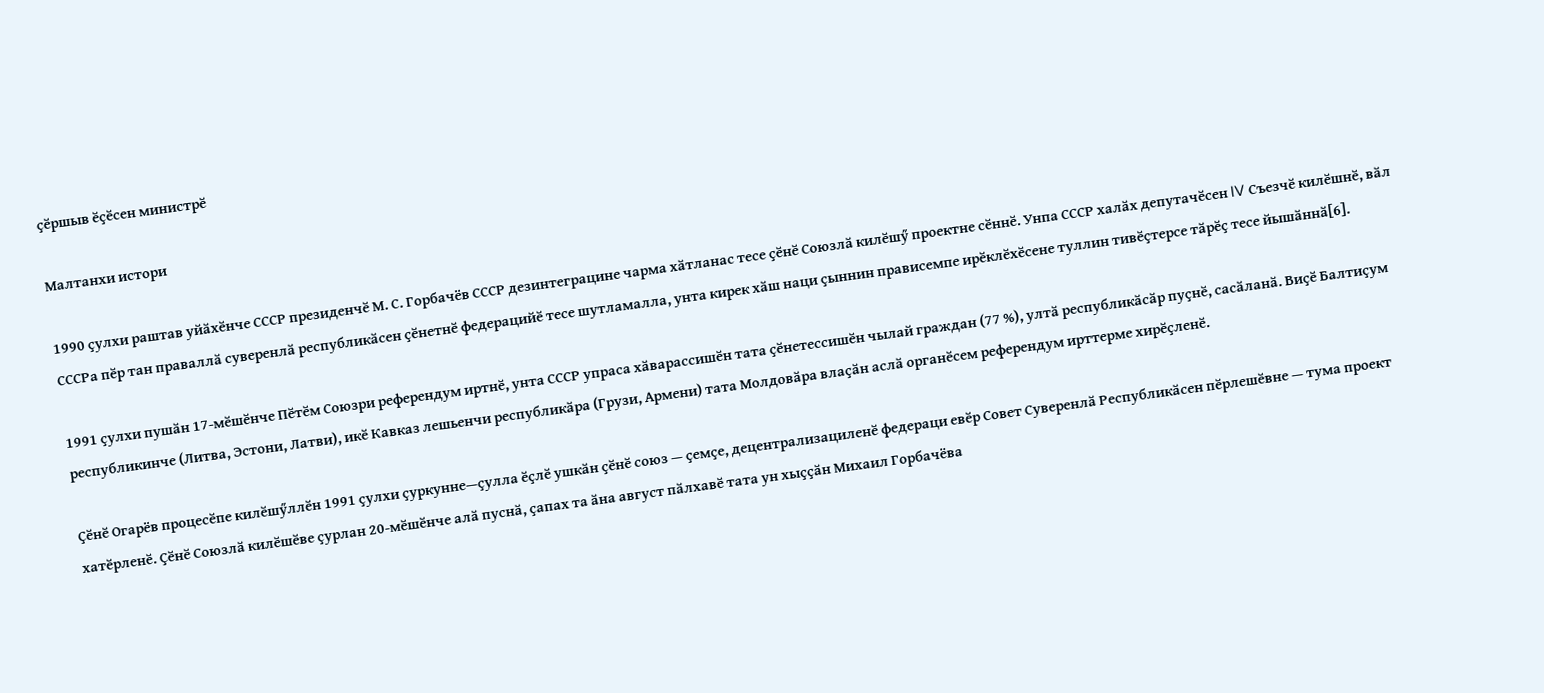ҫӗршыв ӗҫӗсен министрӗ

Малтанхи истори

1990 ҫулхи раштав уйӑхӗнче СССР президенчӗ М. С. Горбачёв СССР дезинтеграцине чарма хӑтланас тесе ҫӗнӗ Союзлӑ килӗшӳ проектне сӗннӗ. Унпа СССР халӑх депутачӗсен IV Съезчӗ килӗшнӗ, вӑл СССРа пӗр тан праваллӑ суверенлӑ республикӑсен ҫӗнетнӗ федерацийӗ тесе шутламалла, унта кирек хӑш наци ҫыннин прависемпе ирӗклӗхӗсене туллин тивӗҫтерсе тӑрӗҫ тесе йышӑннӑ[6].

1991 ҫулхи пушӑн 17-мӗшӗнче Пӗтӗм Союзри референдум иртнӗ, унта СССР упраса хӑварассишӗн тата ҫӗнетессишӗн чылай граждан (77 %), ултӑ республикӑсӑр пуҫнӗ, сасӑланӑ. Виҫӗ Балтиҫум республикинче (Литва, Эстони, Латви), икӗ Кавказ лешьенчи республикӑра (Грузи, Армени) тата Молдовӑра влаҫӑн аслӑ органӗсем референдум ирттерме хирӗҫленӗ.

Ҫӗнӗ Огарёв процесӗпе килӗшӳллӗн 1991 ҫулхи ҫуркунне—ҫулла ӗҫлӗ ушкӑн ҫӗнӗ союз — ҫемҫе, децентрализациленӗ федераци евӗр Совет Суверенлӑ Республикӑсен пӗрлешӗвне — тума проект хатӗрленӗ. Ҫӗнӗ Союзлӑ килӗшӗве ҫурлан 20-мӗшӗнче алӑ пуснӑ, ҫапах та ӑна август пӑлхавӗ тата ун хыҫҫӑн Михаил Горбачёва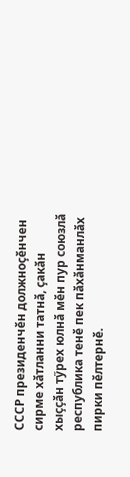СССР президенчӗн должноҫӗнчен сирме хӑтланни татнӑ, ҫакӑн хыҫҫӑн тӳрех юлнӑ мӗн пур союзлӑ республика тенӗ пек пӑхӑнманлӑх пирки пӗлтернӗ.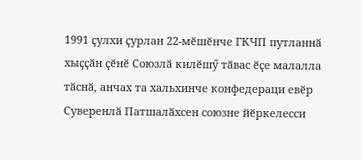1991 ҫулхи ҫурлан 22-мӗшӗнче ГКЧП путланнӑ хыҫҫӑн ҫӗнӗ Союзлӑ килӗшӳ тӑвас ӗҫе малалла тӑснӑ, анчах та хальхинче конфедераци евӗр Суверенлӑ Патшалӑхсен союзне йӗркелесси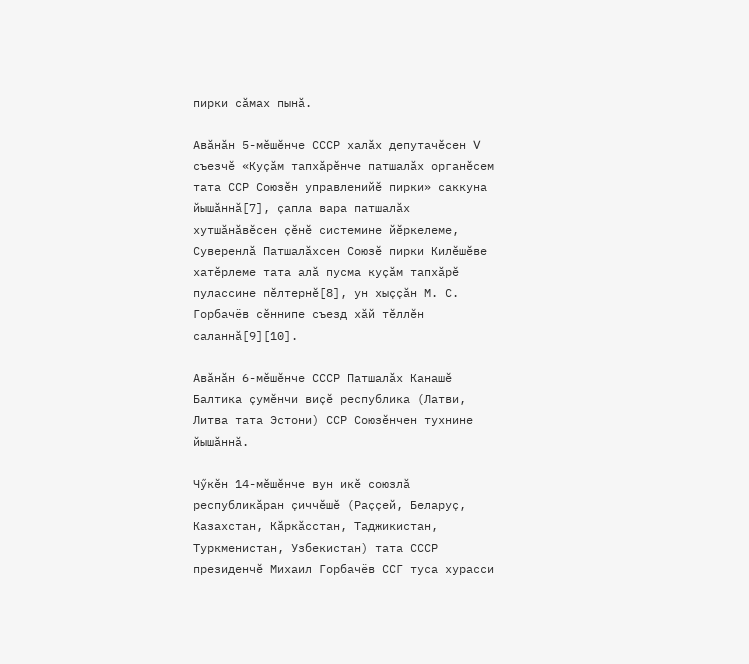пирки сӑмах пынӑ.

Авӑнӑн 5-мӗшӗнче СССР халӑх депутачӗсен V съезчӗ «Куҫӑм тапхӑрӗнче патшалӑх органӗсем тата ССР Союзӗн управленийӗ пирки» саккуна йышӑннӑ[7], ҫапла вара патшалӑх хутшӑнӑвӗсен ҫӗнӗ системине йӗркелеме, Суверенлӑ Патшалӑхсен Союзӗ пирки Килӗшӗве хатӗрлеме тата алӑ пусма куҫӑм тапхӑрӗ пулассине пӗлтернӗ[8], ун хыҫҫӑн М. С. Горбачёв сӗннипе съезд хӑй тӗллӗн саланнӑ[9][10].

Авӑнӑн 6-мӗшӗнче СССР Патшалӑх Канашӗ Балтика ҫумӗнчи виҫӗ республика (Латви, Литва тата Эстони) ССР Союзӗнчен тухнине йышӑннӑ.

Чӳкӗн 14-мӗшӗнче вун икӗ союзлӑ республикӑран ҫиччӗшӗ (Раҫҫей, Беларуҫ, Казахстан, Кӑркӑсстан, Таджикистан, Туркменистан, Узбекистан) тата СССР президенчӗ Михаил Горбачёв ССГ туса хурасси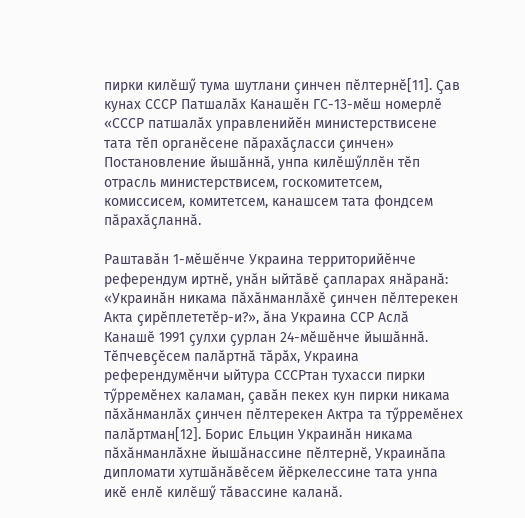пирки килӗшӳ тума шутлани ҫинчен пӗлтернӗ[11]. Ҫав кунах СССР Патшалӑх Канашӗн ГС-13-мӗш номерлӗ «СССР патшалӑх управленийӗн министерствисене тата тӗп органӗсене пӑрахӑҫласси ҫинчен» Постановление йышӑннӑ, унпа килӗшӳллӗн тӗп отрасль министерствисем, госкомитетсем, комиссисем, комитетсем, канашсем тата фондсем пӑрахӑҫланнӑ.

Раштавӑн 1-мӗшӗнче Украина территорийӗнче референдум иртнӗ, унӑн ыйтӑвӗ ҫапларах янӑранӑ: «Украинӑн никама пӑхӑнманлӑхӗ ҫинчен пӗлтерекен Акта ҫирӗплететӗр-и?», ӑна Украина ССР Аслӑ Канашӗ 1991 ҫулхи ҫурлан 24-мӗшӗнче йышӑннӑ. Тӗпчевҫӗсем палӑртнӑ тӑрӑх, Украина референдумӗнчи ыйтура СССРтан тухасси пирки тӳрремӗнех каламан, ҫавӑн пекех кун пирки никама пӑхӑнманлӑх ҫинчен пӗлтерекен Актра та тӳрремӗнех палӑртман[12]. Борис Ельцин Украинӑн никама пӑхӑнманлӑхне йышӑнассине пӗлтернӗ, Украинӑпа дипломати хутшӑнӑвӗсем йӗркелессине тата унпа икӗ енлӗ килӗшӳ тӑвассине каланӑ.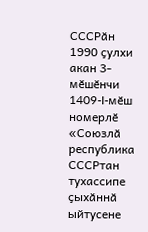СССРӑн 1990 ҫулхи акан 3-мӗшӗнчи 1409-I-мӗш номерлӗ «Союзлӑ республика СССРтан тухассипе ҫыхӑннӑ ыйтусене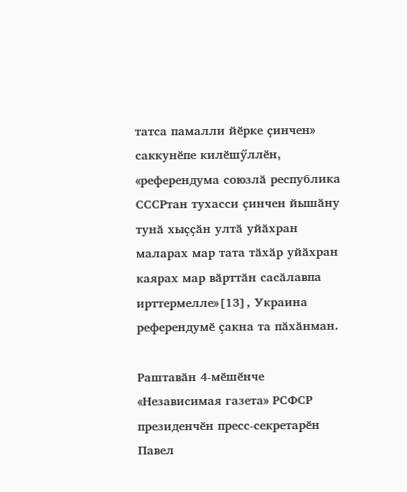татса памалли йӗрке ҫинчен» саккунӗпе килӗшӳллӗн‚ «референдума союзлӑ республика СССРтан тухасси ҫинчен йышӑну тунӑ хыҫҫӑн ултӑ уйӑхран маларах мар тата тӑхӑр уйӑхран каярах мар вӑрттӑн сасӑлавпа ирттермелле»[13], Украина референдумӗ ҫакна та пӑхӑнман.

Раштавӑн 4-мӗшӗнче «Независимая газета» РСФСР президенчӗн пресс-секретарӗн Павел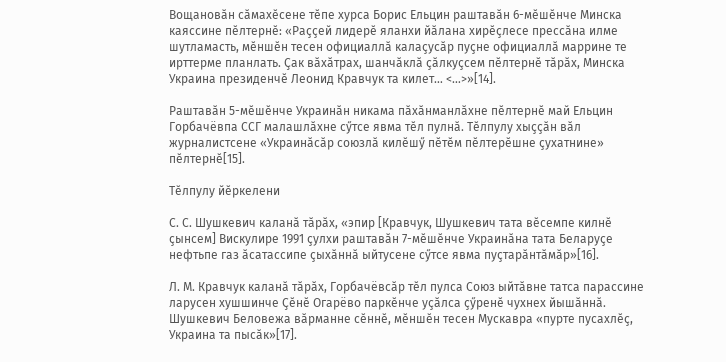Вощановӑн сӑмахӗсене тӗпе хурса Борис Ельцин раштавӑн 6-мӗшӗнче Минска каяссине пӗлтернӗ: «Раҫҫей лидерӗ яланхи йӑлана хирӗҫлесе прессӑна илме шутламасть, мӗншӗн тесен официаллӑ калаҫусӑр пуҫне официаллӑ маррине те ирттерме планлать. Ҫак вӑхӑтрах, шанчӑклӑ ҫӑлкуҫсем пӗлтернӗ тӑрӑх, Минска Украина президенчӗ Леонид Кравчук та килет… <…>»[14].

Раштавӑн 5-мӗшӗнче Украинӑн никама пӑхӑнманлӑхне пӗлтернӗ май Ельцин Горбачёвпа ССГ малашлӑхне сӳтсе явма тӗл пулнӑ. Тӗлпулу хыҫҫӑн вӑл журналистсене «Украинӑсӑр союзлӑ килӗшӳ пӗтӗм пӗлтерӗшне ҫухатнине» пӗлтернӗ[15].

Тӗлпулу йӗркелени

С. С. Шушкевич каланӑ тӑрӑх, «эпир [Кравчук, Шушкевич тата вӗсемпе килнӗ ҫынсем] Вискулире 1991 ҫулхи раштавӑн 7-мӗшӗнче Украинӑна тата Беларуҫе нефтьпе газ ӑсатассипе ҫыхӑннӑ ыйтусене сӳтсе явма пуҫтарӑнтӑмӑр»[16].

Л. М. Кравчук каланӑ тӑрӑх, Горбачёвсӑр тӗл пулса Союз ыйтӑвне татса парассине ларусен хушшинче Ҫӗнӗ Огарёво паркӗнче уҫӑлса ҫӳренӗ чухнех йышӑннӑ. Шушкевич Беловежа вӑрманне сӗннӗ, мӗншӗн тесен Мускавра «пурте пусахлӗҫ, Украина та пысӑк»[17].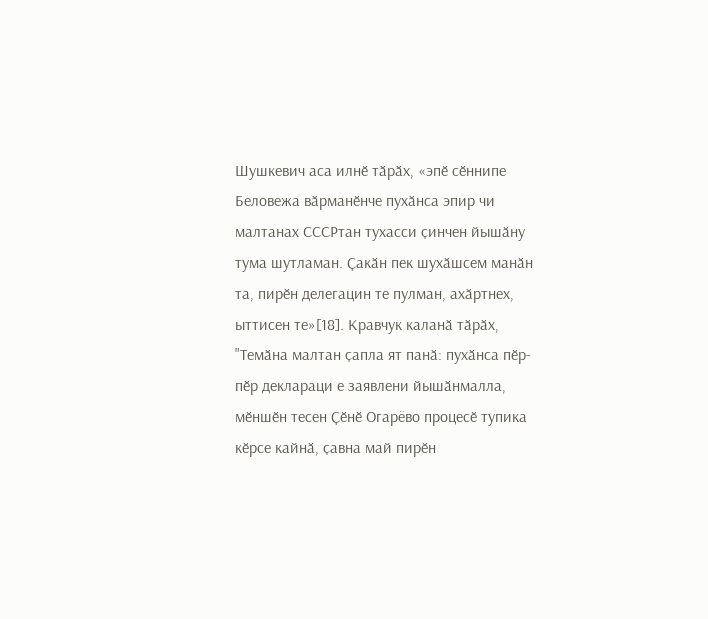Шушкевич аса илнӗ тӑрӑх, «эпӗ сӗннипе Беловежа вӑрманӗнче пухӑнса эпир чи малтанах СССРтан тухасси ҫинчен йышӑну тума шутламан. Ҫакӑн пек шухӑшсем манӑн та, пирӗн делегацин те пулман, ахӑртнех, ыттисен те»[18]. Кравчук каланӑ тӑрӑх, "Темӑна малтан ҫапла ят панӑ: пухӑнса пӗр-пӗр деклараци е заявлени йышӑнмалла, мӗншӗн тесен Ҫӗнӗ Огарёво процесӗ тупика кӗрсе кайнӑ, ҫавна май пирӗн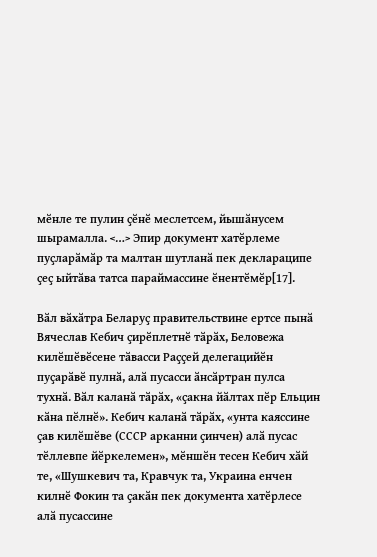мӗнле те пулин ҫӗнӗ меслетсем, йышӑнусем шырамалла. <…> Эпир документ хатӗрлеме пуҫларӑмӑр та малтан шутланӑ пек деклараципе ҫеҫ ыйтӑва татса параймассине ӗнентӗмӗр[17].

Вӑл вӑхӑтра Беларуҫ правительствине ертсе пынӑ Вячеслав Кебич ҫирӗплетнӗ тӑрӑх, Беловежа килӗшӗвӗсене тӑвасси Раҫҫей делегацийӗн пуҫарӑвӗ пулнӑ, алӑ пусасси ӑнсӑртран пулса тухнӑ. Вӑл каланӑ тӑрӑх, «ҫакна йӑлтах пӗр Ельцин кӑна пӗлнӗ». Кебич каланӑ тӑрӑх, «унта каяссине ҫав килӗшӗве (СССР арканни ҫинчен) алӑ пусас тӗллевпе йӗркелемен», мӗншӗн тесен Кебич хӑй те, «Шушкевич та, Кравчук та, Украина енчен килнӗ Фокин та ҫакӑн пек документа хатӗрлесе алӑ пусассине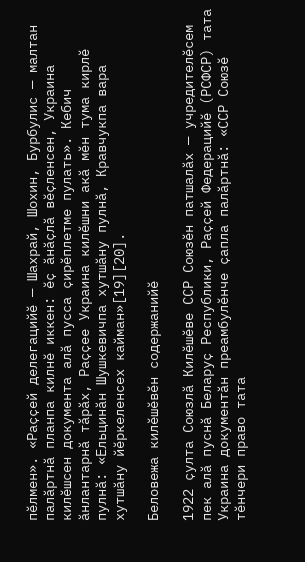пӗлмен». «Раҫҫей делегацийӗ — Шахрай, Шохин, Бурбулис — малтан палӑртнӑ планпа килнӗ иккен: ӗҫ ӑнӑҫлӑ вӗҫленсен, Украина килӗшсен документа алӑ пусса ҫирӗплетме пулать». Кебич ӑнлантарнӑ тӑрӑх, Раҫҫее Украина килӗшни акӑ мӗн тума кирлӗ пулнӑ: «Ельцинӑн Шушкевичпа хутшӑну пулнӑ, Кравчукпа вара хутшӑну йӗркеленсех кайман»[19][20].

Беловежа килӗшӗвӗн содержанийӗ

1922 ҫулта Союзлӑ Килӗшӗве ССР Союзӗн патшалӑх — учредителӗсем пек алӑ пуснӑ Беларуҫ Республики, Раҫҫей Федерацийӗ (РСФСР) тата Украина документӑн преамбулӗнче ҫапла палӑртнӑ: «ССР Союзӗ тӗнчери право тата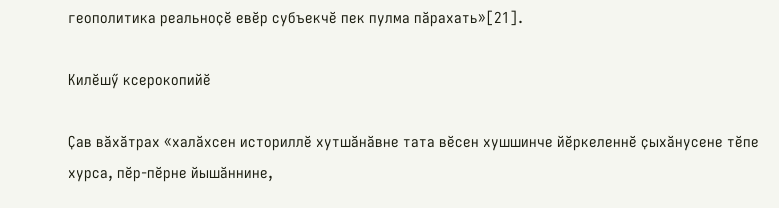геополитика реальноҫӗ евӗр субъекчӗ пек пулма пӑрахать»[21].

Килӗшӳ ксерокопийӗ

Ҫав вӑхӑтрах «халӑхсен историллӗ хутшӑнӑвне тата вӗсен хушшинче йӗркеленнӗ ҫыхӑнусене тӗпе хурса, пӗр-пӗрне йышӑннине,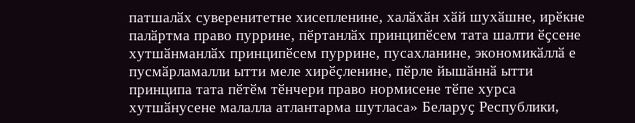патшалӑх суверенитетне хисепленине, халӑхӑн хӑй шухӑшне, ирӗкне палӑртма право пуррине, пӗртанлӑх принципӗсем тата шалти ӗҫсене хутшӑнманлӑх принципӗсем пуррине, пусахланине, экономикӑллӑ е пусмӑрламалли ытти меле хирӗҫленине, пӗрле йышӑннӑ ытти принципа тата пӗтӗм тӗнчери право нормисене тӗпе хурса хутшӑнусене малалла атлантарма шутласа» Беларуҫ Республики,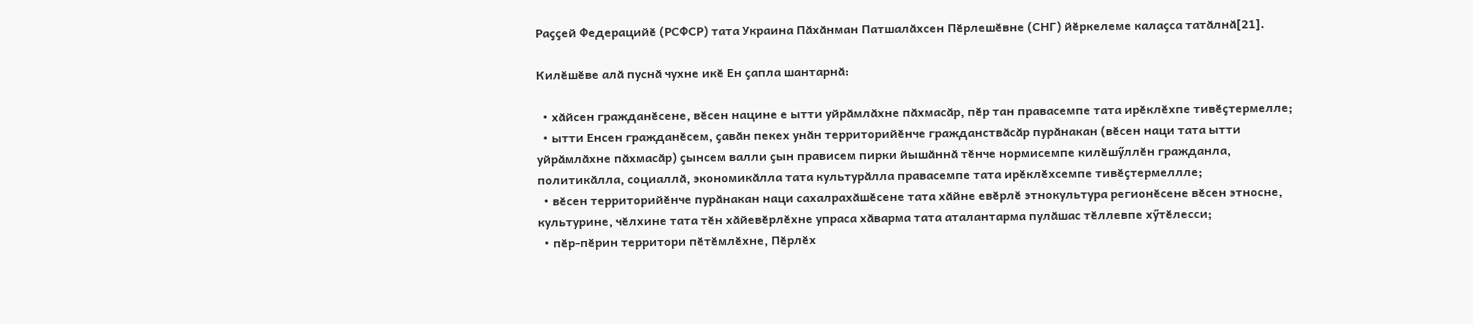Раҫҫей Федерацийӗ (РСФСР) тата Украина Пӑхӑнман Патшалӑхсен Пӗрлешӗвне (СНГ) йӗркелеме калаҫса татӑлнӑ[21].

Килӗшӗве алӑ пуснӑ чухне икӗ Ен ҫапла шантарнӑ:

  • хӑйсен гражданӗсене, вӗсен нацине е ытти уйрӑмлӑхне пӑхмасӑр, пӗр тан правасемпе тата ирӗклӗхпе тивӗҫтермелле;
  • ытти Енсен гражданӗсем, ҫавӑн пекех унӑн территорийӗнче гражданствӑсӑр пурӑнакан (вӗсен наци тата ытти уйрӑмлӑхне пӑхмасӑр) ҫынсем валли ҫын прависем пирки йышӑннӑ тӗнче нормисемпе килӗшӳллӗн гражданла, политикӑлла, социаллӑ, экономикӑлла тата культурӑлла правасемпе тата ирӗклӗхсемпе тивӗҫтермеллле;
  • вӗсен территорийӗнче пурӑнакан наци сахалрахӑшӗсене тата хӑйне евӗрлӗ этнокультура регионӗсене вӗсен этносне, культурине, чӗлхине тата тӗн хӑйевӗрлӗхне упраса хӑварма тата аталантарма пулӑшас тӗллевпе хӳтӗлесси;
  • пӗр-пӗрин территори пӗтӗмлӗхне, Пӗрлӗх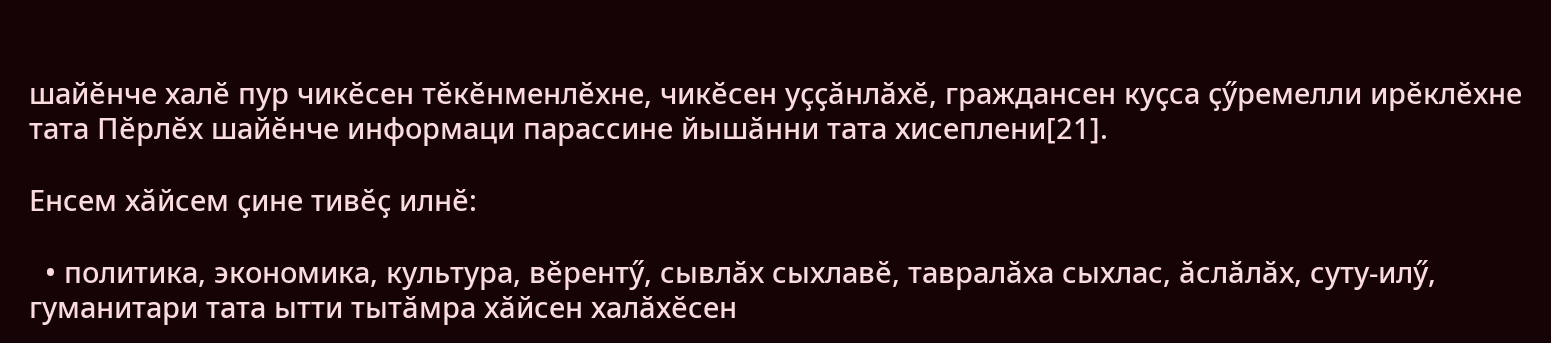шайӗнче халӗ пур чикӗсен тӗкӗнменлӗхне, чикӗсен уҫҫӑнлӑхӗ, граждансен куҫса ҫӳремелли ирӗклӗхне тата Пӗрлӗх шайӗнче информаци парассине йышӑнни тата хисеплени[21].

Енсем хӑйсем ҫине тивӗҫ илнӗ:

  • политика, экономика, культура, вӗрентӳ, сывлӑх сыхлавӗ, тавралӑха сыхлас, ӑслӑлӑх, суту-илӳ, гуманитари тата ытти тытӑмра хӑйсен халӑхӗсен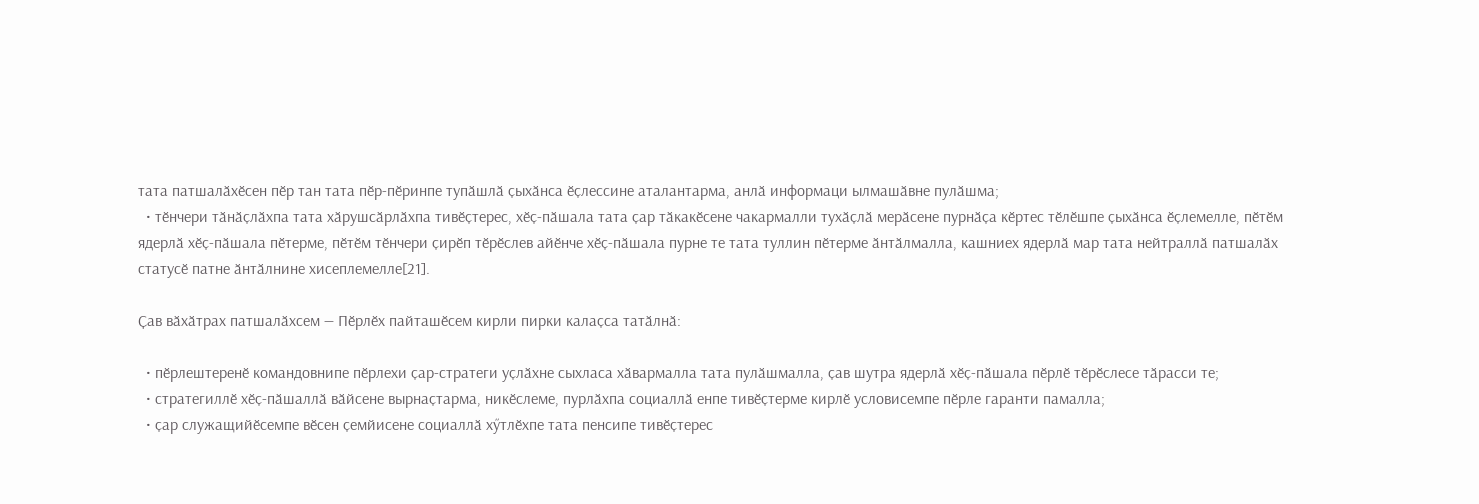тата патшалӑхӗсен пӗр тан тата пӗр-пӗринпе тупӑшлӑ ҫыхӑнса ӗҫлессине аталантарма, анлӑ информаци ылмашӑвне пулӑшма;
  • тӗнчери тӑнӑҫлӑхпа тата хӑрушсӑрлӑхпа тивӗҫтерес, хӗҫ-пӑшала тата ҫар тӑкакӗсене чакармалли тухӑҫлӑ мерӑсене пурнӑҫа кӗртес тӗлӗшпе ҫыхӑнса ӗҫлемелле, пӗтӗм ядерлӑ хӗҫ-пӑшала пӗтерме, пӗтӗм тӗнчери ҫирӗп тӗрӗслев айӗнче хӗҫ-пӑшала пурне те тата туллин пӗтерме ӑнтӑлмалла, кашниех ядерлӑ мар тата нейтраллӑ патшалӑх статусӗ патне ӑнтӑлнине хисеплемелле[21].

Ҫав вӑхӑтрах патшалӑхсем — Пӗрлӗх пайташӗсем кирли пирки калаҫса татӑлнӑ:

  • пӗрлештеренӗ командовнипе пӗрлехи ҫар-стратеги уҫлӑхне сыхласа хӑвармалла тата пулӑшмалла, ҫав шутра ядерлӑ хӗҫ-пӑшала пӗрлӗ тӗрӗслесе тӑрасси те;
  • стратегиллӗ хӗҫ-пӑшаллӑ вӑйсене вырнаҫтарма, никӗслеме, пурлӑхпа социаллӑ енпе тивӗҫтерме кирлӗ условисемпе пӗрле гаранти памалла;
  • ҫар служащийӗсемпе вӗсен ҫемйисене социаллӑ хӳтлӗхпе тата пенсипе тивӗҫтерес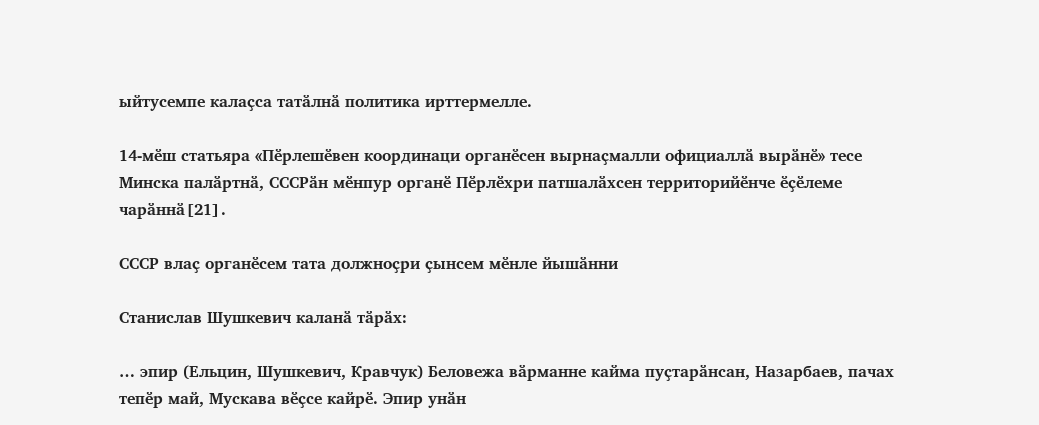ыйтусемпе калаҫса татӑлнӑ политика ирттермелле.

14-мӗш статьяра «Пӗрлешӗвен координаци органӗсен вырнаҫмалли официаллӑ вырӑнӗ» тесе Минска палӑртнӑ, СССРӑн мӗнпур органӗ Пӗрлӗхри патшалӑхсен территорийӗнче ӗҫӗлеме чарӑннӑ[21].

СССР влаҫ органӗсем тата должноҫри ҫынсем мӗнле йышӑнни

Станислав Шушкевич каланӑ тӑрӑх:

… эпир (Ельцин, Шушкевич, Кравчук) Беловежа вӑрманне кайма пуҫтарӑнсан, Назарбаев, пачах тепӗр май, Мускава вӗҫсе кайрӗ. Эпир унӑн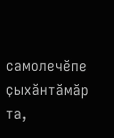самолечӗпе ҫыхӑнтӑмӑр та,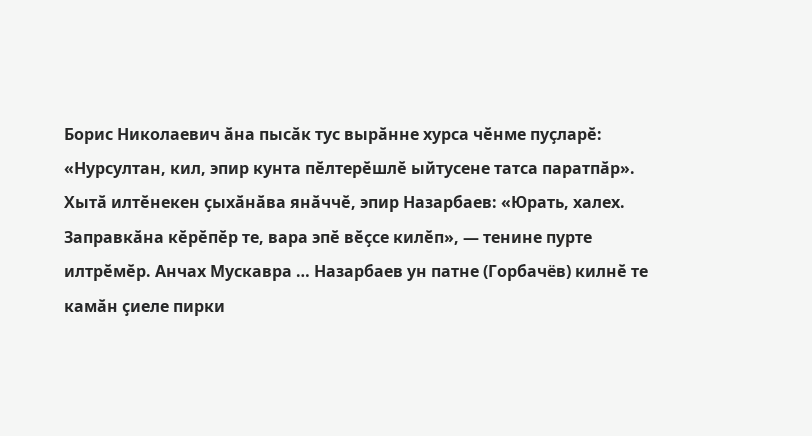Борис Николаевич ӑна пысӑк тус вырӑнне хурса чӗнме пуҫларӗ: «Нурсултан, кил, эпир кунта пӗлтерӗшлӗ ыйтусене татса паратпӑр». Хытӑ илтӗнекен ҫыхӑнӑва янӑччӗ, эпир Назарбаев: «Юрать, халех. Заправкӑна кӗрӗпӗр те, вара эпӗ вӗҫсе килӗп», — тенине пурте илтрӗмӗр. Анчах Мускавра … Назарбаев ун патне (Горбачёв) килнӗ те камӑн ҫиеле пирки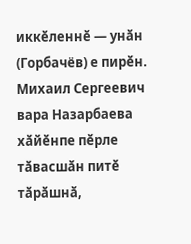иккӗленнӗ — унӑн (Горбачёв) е пирӗн. Михаил Сергеевич вара Назарбаева хӑйӗнпе пӗрле тӑвасшӑн питӗ тӑрӑшнӑ,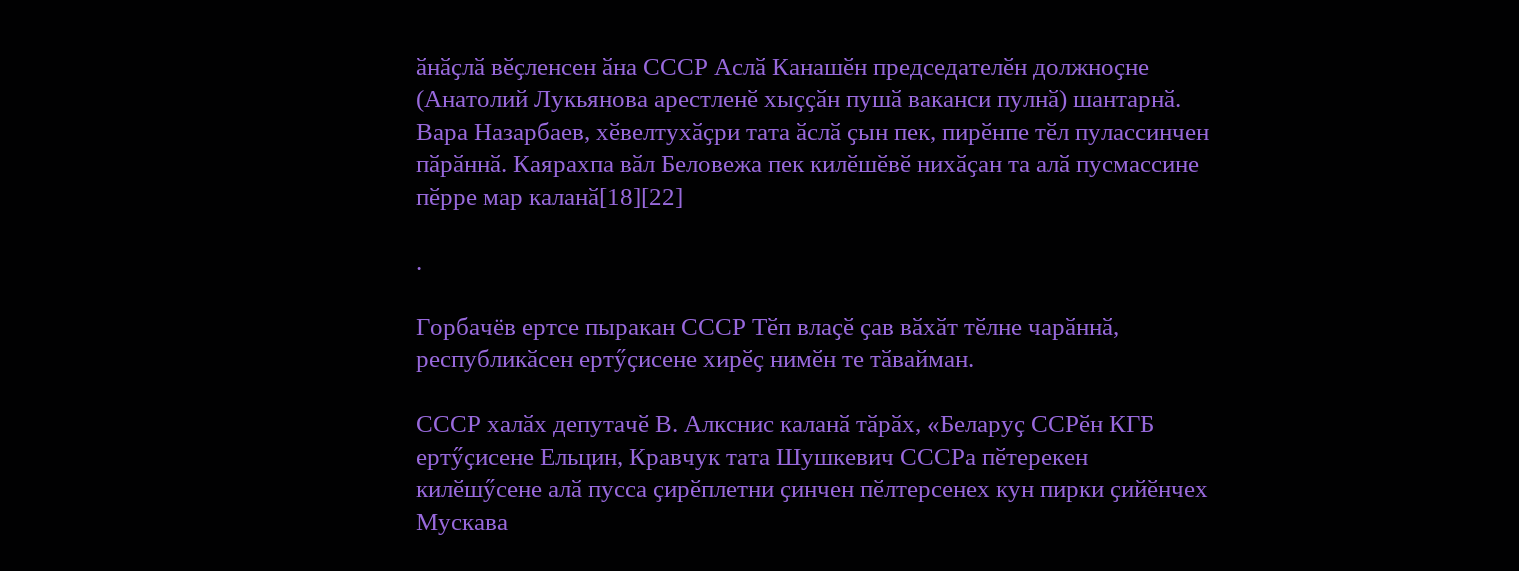ӑнӑҫлӑ вӗҫленсен ӑна СССР Аслӑ Канашӗн председателӗн должноҫне (Анатолий Лукьянова арестленӗ хыҫҫӑн пушӑ ваканси пулнӑ) шантарнӑ. Вара Назарбаев, хӗвелтухӑҫри тата ӑслӑ ҫын пек, пирӗнпе тӗл пулассинчен пӑрӑннӑ. Каярахпа вӑл Беловежа пек килӗшӗвӗ нихӑҫан та алӑ пусмассине пӗрре мар каланӑ[18][22]

.

Горбачёв ертсе пыракан СССР Тӗп влаҫӗ ҫав вӑхӑт тӗлне чарӑннӑ, республикӑсен ертӳҫисене хирӗҫ нимӗн те тӑвайман.

СССР халӑх депутачӗ В. Алкснис каланӑ тӑрӑх, «Беларуҫ ССРӗн КГБ ертӳҫисене Ельцин, Кравчук тата Шушкевич СССРа пӗтерекен килӗшӳсене алӑ пусса ҫирӗплетни ҫинчен пӗлтерсенех кун пирки ҫийӗнчех Мускава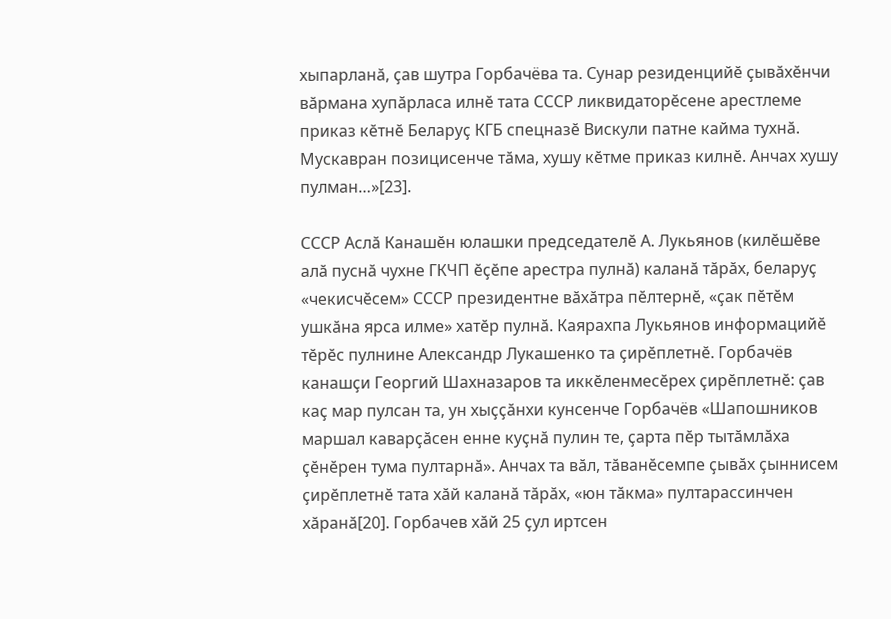хыпарланӑ, ҫав шутра Горбачёва та. Сунар резиденцийӗ ҫывӑхӗнчи вӑрмана хупӑрласа илнӗ тата СССР ликвидаторӗсене арестлеме приказ кӗтнӗ Беларуҫ КГБ спецназӗ Вискули патне кайма тухнӑ. Мускавран позицисенче тӑма, хушу кӗтме приказ килнӗ. Анчах хушу пулман…»[23].

СССР Аслӑ Канашӗн юлашки председателӗ А. Лукьянов (килӗшӗве алӑ пуснӑ чухне ГКЧП ӗҫӗпе арестра пулнӑ) каланӑ тӑрӑх, беларуҫ «чекисчӗсем» СССР президентне вӑхӑтра пӗлтернӗ, «ҫак пӗтӗм ушкӑна ярса илме» хатӗр пулнӑ. Каярахпа Лукьянов информацийӗ тӗрӗс пулнине Александр Лукашенко та ҫирӗплетнӗ. Горбачёв канашҫи Георгий Шахназаров та иккӗленмесӗрех ҫирӗплетнӗ: ҫав каҫ мар пулсан та, ун хыҫҫӑнхи кунсенче Горбачёв «Шапошников маршал каварҫӑсен енне куҫнӑ пулин те, ҫарта пӗр тытӑмлӑха ҫӗнӗрен тума пултарнӑ». Анчах та вӑл, тӑванӗсемпе ҫывӑх ҫыннисем ҫирӗплетнӗ тата хӑй каланӑ тӑрӑх, «юн тӑкма» пултарассинчен хӑранӑ[20]. Горбачев хӑй 25 ҫул иртсен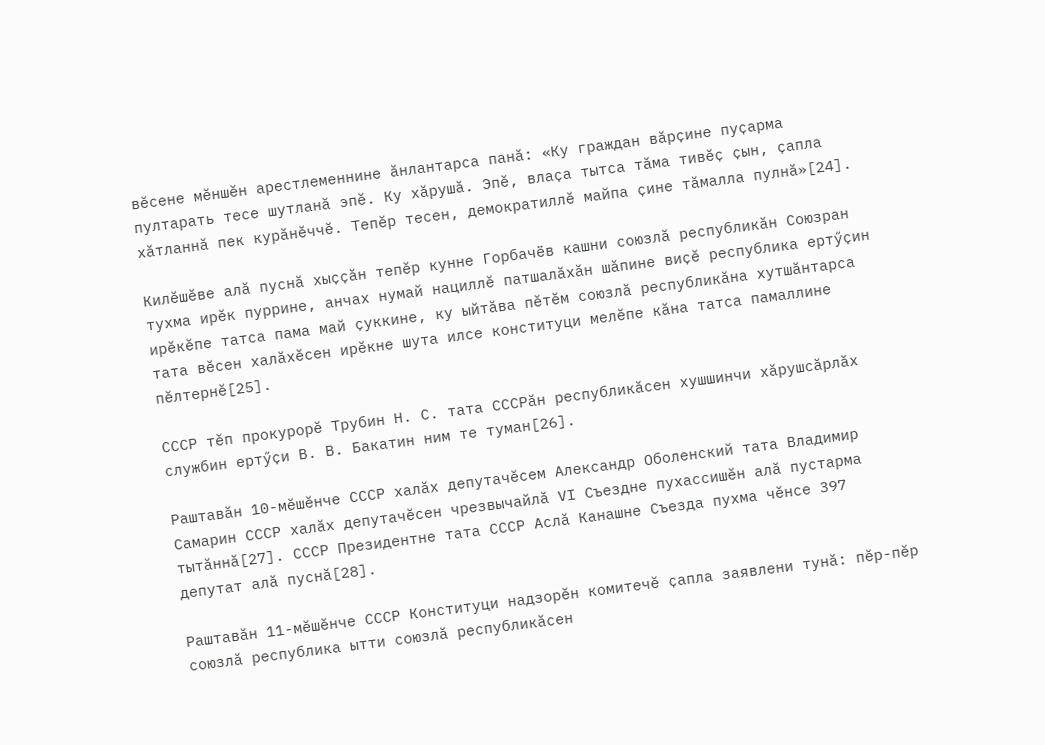вӗсене мӗншӗн арестлеменнине ӑнлантарса панӑ: «Ку граждан вӑрҫине пуҫарма пултарать тесе шутланӑ эпӗ. Ку хӑрушӑ. Эпӗ, влаҫа тытса тӑма тивӗҫ ҫын, ҫапла хӑтланнӑ пек курӑнӗччӗ. Тепӗр тесен, демократиллӗ майпа ҫине тӑмалла пулнӑ»[24].

Килӗшӗве алӑ пуснӑ хыҫҫӑн тепӗр кунне Горбачёв кашни союзлӑ республикӑн Союзран тухма ирӗк пуррине, анчах нумай нациллӗ патшалӑхӑн шӑпине виҫӗ республика ертӳҫин ирӗкӗпе татса пама май ҫуккине, ку ыйтӑва пӗтӗм союзлӑ республикӑна хутшӑнтарса тата вӗсен халӑхӗсен ирӗкне шута илсе конституци мелӗпе кӑна татса памаллине пӗлтернӗ[25].

СССР тӗп прокурорӗ Трубин Н. С. тата СССРӑн республикӑсен хушшинчи хӑрушсӑрлӑх службин ертӳҫи В. В. Бакатин ним те туман[26].

Раштавӑн 10-мӗшӗнче СССР халӑх депутачӗсем Александр Оболенский тата Владимир Самарин СССР халӑх депутачӗсен чрезвычайлӑ VI Съездне пухассишӗн алӑ пустарма тытӑннӑ[27]. СССР Президентне тата СССР Аслӑ Канашне Съезда пухма чӗнсе 397 депутат алӑ пуснӑ[28].

Раштавӑн 11-мӗшӗнче СССР Конституци надзорӗн комитечӗ ҫапла заявлени тунӑ: пӗр-пӗр союзлӑ республика ытти союзлӑ республикӑсен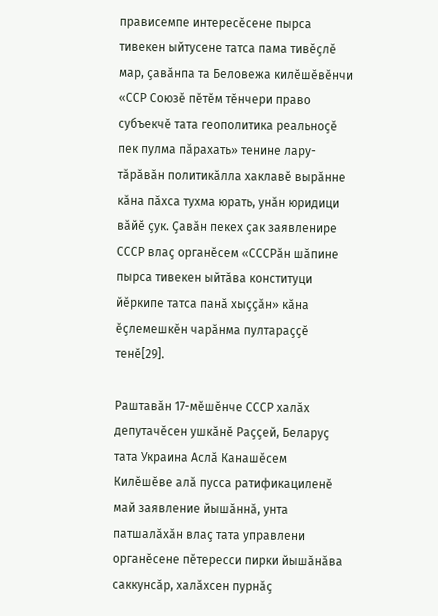прависемпе интересӗсене пырса тивекен ыйтусене татса пама тивӗҫлӗ мар, ҫавӑнпа та Беловежа килӗшӗвӗнчи «ССР Союзӗ пӗтӗм тӗнчери право субъекчӗ тата геополитика реальноҫӗ пек пулма пӑрахать» тенине лару-тӑрӑвӑн политикӑлла хаклавӗ вырӑнне кӑна пӑхса тухма юрать, унӑн юридици вӑйӗ ҫук. Ҫавӑн пекех ҫак заявленире СССР влаҫ органӗсем «СССРӑн шӑпине пырса тивекен ыйтӑва конституци йӗркипе татса панӑ хыҫҫӑн» кӑна ӗҫлемешкӗн чарӑнма пултараҫҫӗ тенӗ[29].

Раштавӑн 17-мӗшӗнче СССР халӑх депутачӗсен ушкӑнӗ Раҫҫей, Беларуҫ тата Украина Аслӑ Канашӗсем Килӗшӗве алӑ пусса ратификациленӗ май заявление йышӑннӑ, унта патшалӑхӑн влаҫ тата управлени органӗсене пӗтересси пирки йышӑнӑва саккунсӑр, халӑхсен пурнӑҫ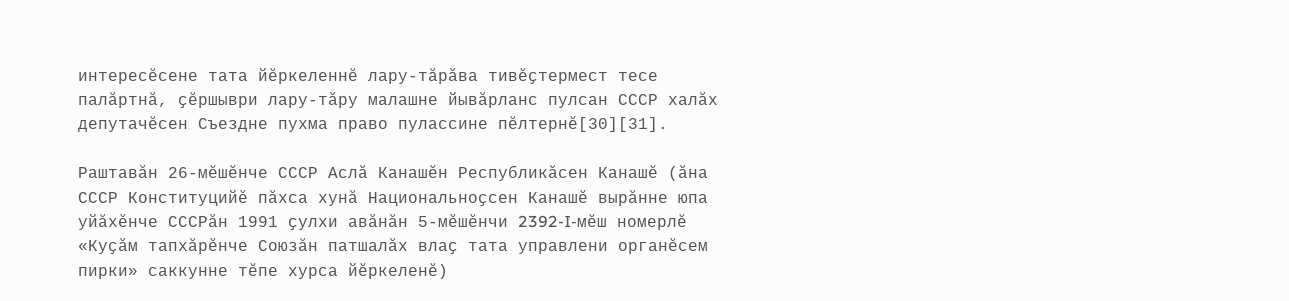интересӗсене тата йӗркеленнӗ лару-тӑрӑва тивӗҫтермест тесе палӑртнӑ, ҫӗршыври лару-тӑру малашне йывӑрланс пулсан СССР халӑх депутачӗсен Съездне пухма право пулассине пӗлтернӗ[30][31].

Раштавӑн 26-мӗшӗнче СССР Аслӑ Канашӗн Республикӑсен Канашӗ (ӑна СССР Конституцийӗ пӑхса хунӑ Национальноҫсен Канашӗ вырӑнне юпа уйӑхӗнче СССРӑн 1991 ҫулхи авӑнӑн 5-мӗшӗнчи 2392-I-мӗш номерлӗ «Куҫӑм тапхӑрӗнче Союзӑн патшалӑх влаҫ тата управлени органӗсем пирки» саккунне тӗпе хурса йӗркеленӗ)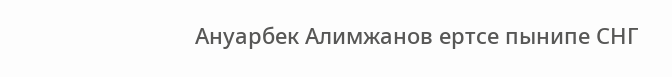Ануарбек Алимжанов ертсе пынипе СНГ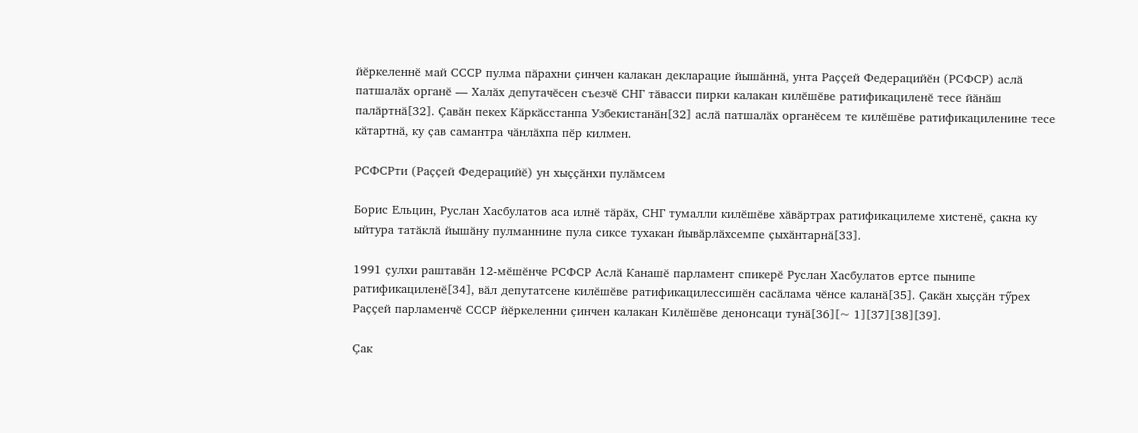йӗркеленнӗ май СССР пулма пӑрахни ҫинчен калакан декларацие йышӑннӑ, унта Раҫҫей Федерацийӗн (РСФСР) аслӑ патшалӑх органӗ — Халӑх депутачӗсен съезчӗ СНГ тӑвасси пирки калакан килӗшӗве ратификациленӗ тесе йӑнӑш палӑртнӑ[32]. Ҫавӑн пекех Кӑркӑсстанпа Узбекистанӑн[32] аслӑ патшалӑх органӗсем те килӗшӗве ратификациленине тесе кӑтартнӑ, ку ҫав самантра чӑнлӑхпа пӗр килмен.

РСФСРти (Раҫҫей Федерацийӗ) ун хыҫҫӑнхи пулӑмсем

Борис Ельцин, Руслан Хасбулатов аса илнӗ тӑрӑх, СНГ тумалли килӗшӗве хӑвӑртрах ратификацилеме хистенӗ, ҫакна ку ыйтура татӑклӑ йышӑну пулманнине пула сиксе тухакан йывӑрлӑхсемпе ҫыхӑнтарнӑ[33].

1991 ҫулхи раштавӑн 12-мӗшӗнче РСФСР Аслӑ Канашӗ парламент спикерӗ Руслан Хасбулатов ертсе пынипе ратификациленӗ[34], вӑл депутатсене килӗшӗве ратификацилессишӗн сасӑлама чӗнсе каланӑ[35]. Ҫакӑн хыҫҫӑн тӳрех Раҫҫей парламенчӗ СССР йӗркеленни ҫинчен калакан Килӗшӗве денонсаци тунӑ[36][~ 1][37][38][39].

Ҫак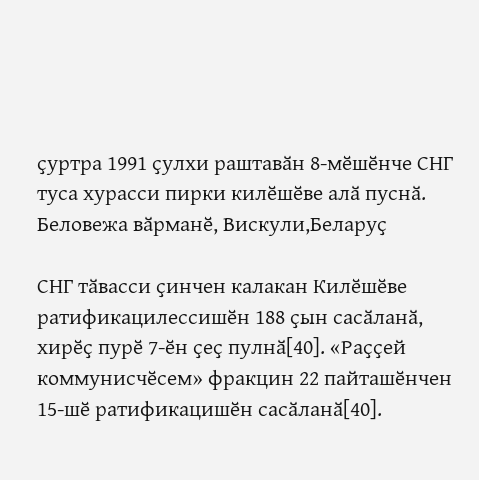ҫуртра 1991 ҫулхи раштавӑн 8-мӗшӗнче СНГ туса хурасси пирки килӗшӗве алӑ пуснӑ. Беловежа вӑрманӗ, Вискули,Беларуҫ

СНГ тӑвасси ҫинчен калакан Килӗшӗве ратификацилессишӗн 188 ҫын сасӑланӑ, хирӗҫ пурӗ 7-ӗн ҫеҫ пулнӑ[40]. «Раҫҫей коммунисчӗсем» фракцин 22 пайташӗнчен 15-шӗ ратификацишӗн сасӑланӑ[40].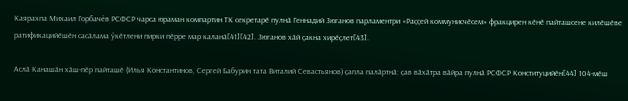Каярахпа Михаил Горбачёв РСФСР чарса юраман компартин ТК секретарӗ пулнӑ Геннадий Зюганов парламентри «Раҫҫей коммунисчӗсем» фракцирен кӗнӗ пайташсене килӗшӗве ратификацийӗшӗн сасӑлама ӳкӗтлени пирки пӗрре мар каланӑ[41][42]. Зюганов хӑй ҫакна хирӗҫлет[43].

Аслӑ Канашӑн хӑш-пӗр пайташӗ (Илья Константинов, Сергей Бабурин тата Виталий Севастьянов) ҫапла палӑртнӑ: ҫав вӑхӑтра вӑйра пулнӑ РСФСР Конституцийӗн[44] 104-мӗш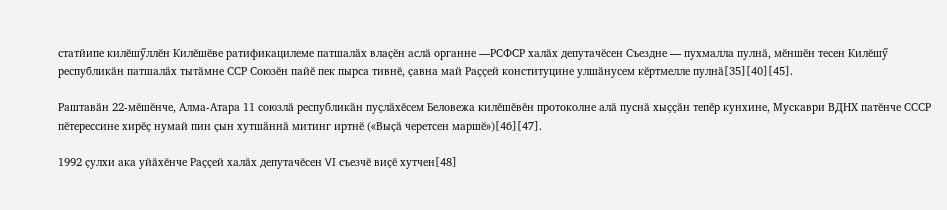статйипе килӗшӳллӗн Килӗшӗве ратификацилеме патшалӑх влаҫӗн аслӑ органне —РСФСР халӑх депутачӗсен Съездне — пухмалла пулнӑ, мӗншӗн тесен Килӗшӳ республикӑн патшалӑх тытӑмне ССР Союзӗн пайӗ пек пырса тивнӗ, ҫавна май Раҫҫей конституцине улшӑнусем кӗртмелле пулнӑ[35][40][45].

Раштавӑн 22-мӗшӗнче, Алма-Атара 11 союзлӑ республикӑн пуҫлӑхӗсем Беловежа килӗшӗвӗн протоколне алӑ пуснӑ хыҫҫӑн тепӗр кунхине, Мускаври ВДНХ патӗнче СССР пӗтерессине хирӗҫ нумай пин ҫын хутшӑннӑ митинг иртнӗ («Выҫӑ черетсен маршӗ»)[46][47].

1992 ҫулхи ака уйӑхӗнче Раҫҫей халӑх депутачӗсен VI съезчӗ виҫӗ хутчен[48]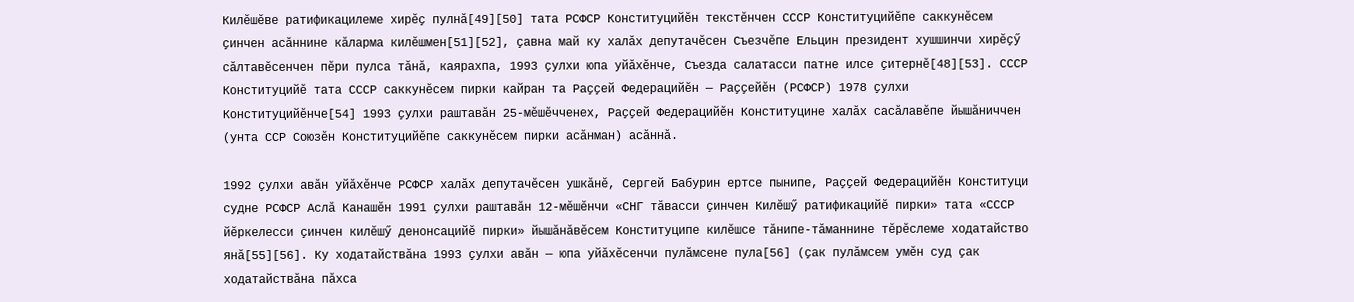Килӗшӗве ратификацилеме хирӗҫ пулнӑ[49][50] тата РСФСР Конституцийӗн текстӗнчен СССР Конституцийӗпе саккунӗсем ҫинчен асӑннине кӑларма килӗшмен[51][52], ҫавна май ку халӑх депутачӗсен Съезчӗпе Ельцин президент хушшинчи хирӗҫӳ сӑлтавӗсенчен пӗри пулса тӑнӑ, каярахпа, 1993 ҫулхи юпа уйӑхӗнче, Съезда салатасси патне илсе ҫитернӗ[48][53]. СССР Конституцийӗ тата СССР саккунӗсем пирки кайран та Раҫҫей Федерацийӗн — Раҫҫейӗн (РСФСР) 1978 ҫулхи Конституцийӗнче[54] 1993 ҫулхи раштавӑн 25-мӗшӗчченех, Раҫҫей Федерацийӗн Конституцине халӑх сасӑлавӗпе йышӑниччен (унта ССР Союзӗн Конституцийӗпе саккунӗсем пирки асӑнман) асӑннӑ.

1992 ҫулхи авӑн уйӑхӗнче РСФСР халӑх депутачӗсен ушкӑнӗ, Сергей Бабурин ертсе пынипе, Раҫҫей Федерацийӗн Конституци судне РСФСР Аслӑ Канашӗн 1991 ҫулхи раштавӑн 12-мӗшӗнчи «СНГ тӑвасси ҫинчен Килӗшӳ ратификацийӗ пирки» тата «СССР йӗркелесси ҫинчен килӗшӳ денонсацийӗ пирки» йышӑнӑвӗсем Конституципе килӗшсе тӑнипе-тӑманнине тӗрӗслеме ходатайство янӑ[55][56]. Ку ходатайствӑна 1993 ҫулхи авӑн — юпа уйӑхӗсенчи пулӑмсене пула[56] (ҫак пулӑмсем умӗн суд ҫак ходатайствӑна пӑхса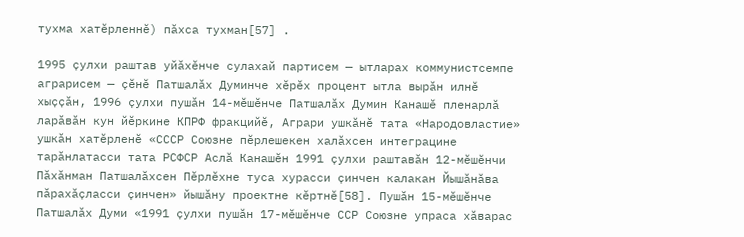тухма хатӗрленнӗ) пӑхса тухман[57] .

1995 ҫулхи раштав уйӑхӗнче сулахай партисем — ытларах коммунистсемпе аграрисем — ҫӗнӗ Патшалӑх Думинче хӗрӗх процент ытла вырӑн илнӗ хыҫҫӑн, 1996 ҫулхи пушӑн 14-мӗшӗнче Патшалӑх Думин Канашӗ пленарлӑ ларӑвӑн кун йӗркине КПРФ фракцийӗ, Аграри ушкӑнӗ тата «Народовластие» ушкӑн хатӗрленӗ «СССР Союзне пӗрлешекен халӑхсен интеграцине тарӑнлатасси тата РСФСР Аслӑ Канашӗн 1991 ҫулхи раштавӑн 12-мӗшӗнчи Пӑхӑнман Патшалӑхсен Пӗрлӗхне туса хурасси ҫинчен калакан Йышӑнӑва пӑрахӑҫласси ҫинчен» йышӑну проектне кӗртнӗ[58]. Пушӑн 15-мӗшӗнче Патшалӑх Думи «1991 ҫулхи пушӑн 17-мӗшӗнче ССР Союзне упраса хӑварас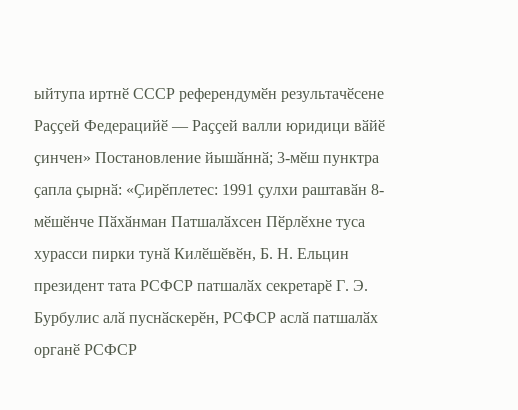ыйтупа иртнӗ СССР референдумӗн результачӗсене Раҫҫей Федерацийӗ — Раҫҫей валли юридици вӑйӗ ҫинчен» Постановление йышӑннӑ; 3-мӗш пунктра ҫапла ҫырнӑ: «Ҫирӗплетес: 1991 ҫулхи раштавӑн 8-мӗшӗнче Пӑхӑнман Патшалӑхсен Пӗрлӗхне туса хурасси пирки тунӑ Килӗшӗвӗн, Б. Н. Ельцин президент тата РСФСР патшалӑх секретарӗ Г. Э. Бурбулис алӑ пуснӑскерӗн, РСФСР аслӑ патшалӑх органӗ РСФСР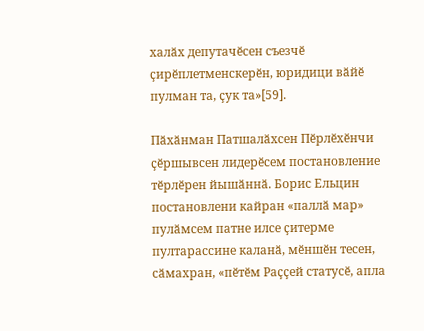халӑх депутачӗсен съезчӗ ҫирӗплетменскерӗн, юридици вӑйӗ пулман та, ҫук та»[59].

Пӑхӑнман Патшалӑхсен Пӗрлӗхӗнчи ҫӗршывсен лидерӗсем постановление тӗрлӗрен йышӑннӑ. Борис Ельцин постановлени кайран «паллӑ мар» пулӑмсем патне илсе ҫитерме пултарассине каланӑ, мӗншӗн тесен, сӑмахран, «пӗтӗм Раҫҫей статусӗ, апла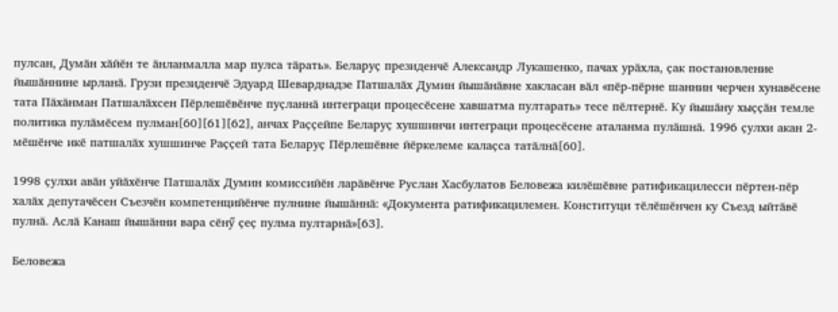пулсан, Думӑн хӑйӗн те ӑнланмалла мар пулса тӑрать». Беларуҫ президенчӗ Александр Лукашенко, пачах урӑхла, ҫак постановление йышӑннине ырланӑ. Грузи президенчӗ Эдуард Шеварднадзе Патшалӑх Думин йышӑнӑвне хакласан вӑл «пӗр-пӗрне шаннин черчен хунавӗсене тата Пӑхӑнман Патшалӑхсен Пӗрлешӗвӗнче пуҫланнӑ интеграци процесӗсене хавшатма пултарать» тесе пӗлтернӗ. Ку йышӑну хыҫҫӑн темле политика пулӑмӗсем пулман[60][61][62], анчах Раҫҫейпе Беларуҫ хушшинчи интеграци процесӗсене аталанма пулӑшнӑ. 1996 ҫулхи акан 2-мӗшӗнче икӗ патшалӑх хушшинче Раҫҫей тата Беларуҫ Пӗрлешӗвне йӗркелеме калаҫса татӑлнӑ[60].

1998 ҫулхи авӑн уйӑхӗнче Патшалӑх Думин комиссийӗн ларӑвӗнче Руслан Хасбулатов Беловежа килӗшӗвне ратификацилесси пӗртен-пӗр халӑх депутачӗсен Съезчӗн компетенцийӗнче пулнине йышӑннӑ: «Документа ратификацилемен. Конституци тӗлӗшӗнчен ку Съезд ыйтӑвӗ пулнӑ. Аслӑ Канаш йышӑнни вара сӗнӳ ҫеҫ пулма пултарнӑ»[63].

Беловежа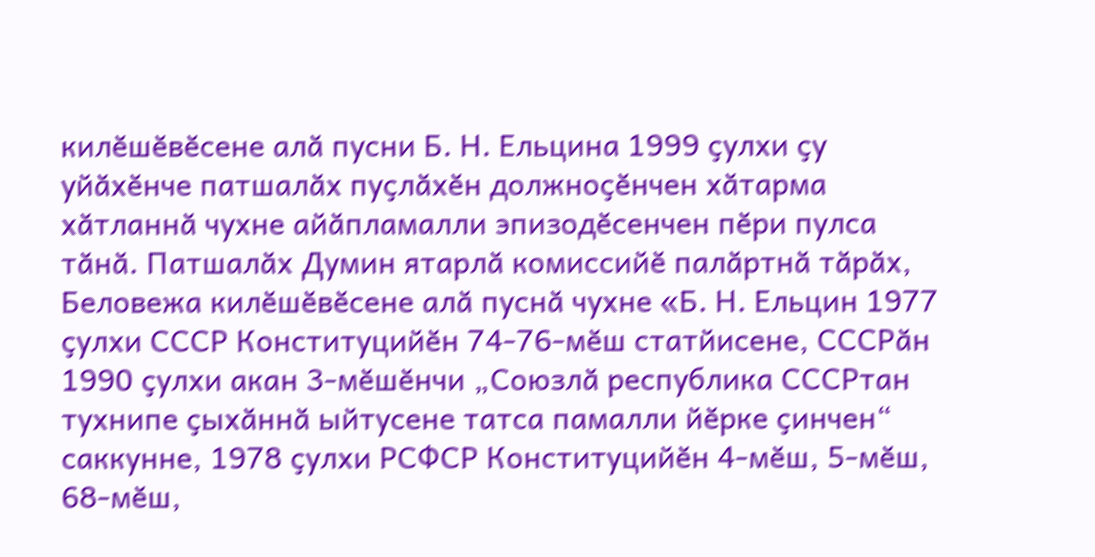килӗшӗвӗсене алӑ пусни Б. Н. Ельцина 1999 ҫулхи ҫу уйӑхӗнче патшалӑх пуҫлӑхӗн должноҫӗнчен хӑтарма хӑтланнӑ чухне айӑпламалли эпизодӗсенчен пӗри пулса тӑнӑ. Патшалӑх Думин ятарлӑ комиссийӗ палӑртнӑ тӑрӑх, Беловежа килӗшӗвӗсене алӑ пуснӑ чухне «Б. Н. Ельцин 1977 ҫулхи СССР Конституцийӗн 74-76-мӗш статйисене, СССРӑн 1990 ҫулхи акан 3-мӗшӗнчи „Союзлӑ республика СССРтан тухнипе ҫыхӑннӑ ыйтусене татса памалли йӗрке ҫинчен“ саккунне, 1978 ҫулхи РСФСР Конституцийӗн 4-мӗш, 5-мӗш, 68-мӗш,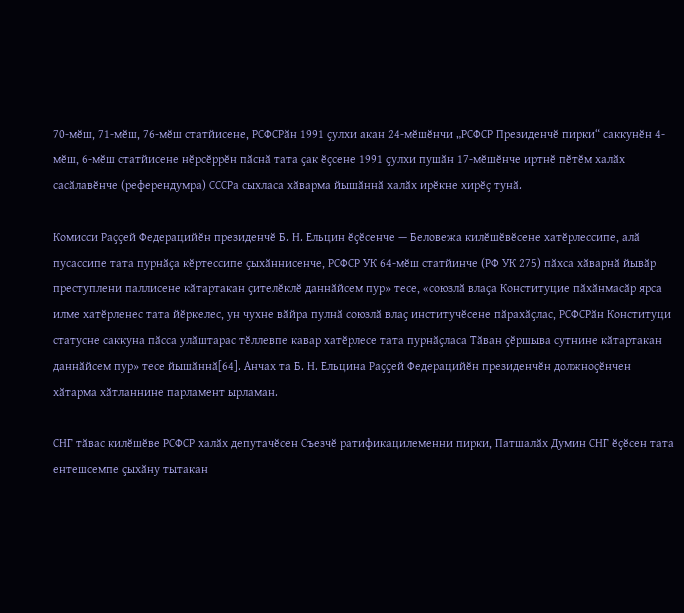70-мӗш, 71-мӗш, 76-мӗш статйисене, РСФСРӑн 1991 ҫулхи акан 24-мӗшӗнчи „РСФСР Президенчӗ пирки“ саккунӗн 4-мӗш, 6-мӗш статйисене нӗрсӗррӗн пӑснӑ тата ҫак ӗҫсене 1991 ҫулхи пушӑн 17-мӗшӗнче иртнӗ пӗтӗм халӑх сасӑлавӗнче (референдумра) СССРа сыхласа хӑварма йышӑннӑ халӑх ирӗкне хирӗҫ тунӑ.

Комисси Раҫҫей Федерацийӗн президенчӗ Б. Н. Ельцин ӗҫӗсенче — Беловежа килӗшӗвӗсене хатӗрлессипе, алӑ пусассипе тата пурнӑҫа кӗртессипе ҫыхӑннисенче, РСФСР УК 64-мӗш статйинче (РФ УК 275) пӑхса хӑварнӑ йывӑр преступлени паллисене кӑтартакан ҫителӗклӗ даннӑйсем пур» тесе, «союзлӑ влаҫа Конституцие пӑхӑнмасӑр ярса илме хатӗрленес тата йӗркелес, ун чухне вӑйра пулнӑ союзлӑ влаҫ институчӗсене пӑрахӑҫлас, РСФСРӑн Конституци статусне саккуна пӑсса улӑштарас тӗллевпе кавар хатӗрлесе тата пурнӑҫласа Тӑван ҫӗршыва сутнине кӑтартакан даннӑйсем пур» тесе йышӑннӑ[64]. Анчах та Б. Н. Ельцина Раҫҫей Федерацийӗн президенчӗн должноҫӗнчен хӑтарма хӑтланнине парламент ырламан.

СНГ тӑвас килӗшӗве РСФСР халӑх депутачӗсен Съезчӗ ратификацилеменни пирки, Патшалӑх Думин СНГ ӗҫӗсен тата ентешсемпе ҫыхӑну тытакан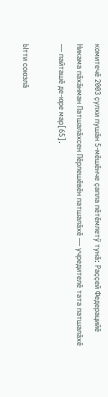комитечӗ 2003 ҫулхи пушӑн 5-мӗшӗнче ҫапла пӗтӗмлетӳ тунӑ: Раҫҫей Федерацийӗ Никама пӑхӑнман Патшалӑхсен Пӗрлешӗвӗн патшалӑхӗ — учредителӗ тата патшалӑхӗ — пайташӗ де-юре мар[65].

Ытти союзлӑ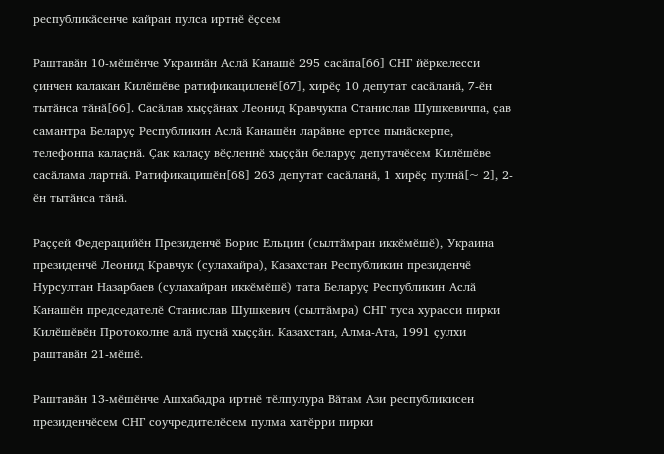республикӑсенче кайран пулса иртнӗ ӗҫсем

Раштавӑн 10-мӗшӗнче Украинӑн Аслӑ Канашӗ 295 сасӑпа[66] СНГ йӗркелесси ҫинчен калакан Килӗшӗве ратификациленӗ[67], хирӗҫ 10 депутат сасӑланӑ, 7-ӗн тытӑнса тӑнӑ[66]. Сасӑлав хыҫҫӑнах Леонид Кравчукпа Станислав Шушкевичпа, ҫав самантра Беларуҫ Республикин Аслӑ Канашӗн ларӑвне ертсе пынӑскерпе, телефонпа калаҫнӑ. Ҫак калаҫу вӗҫленнӗ хыҫҫӑн беларуҫ депутачӗсем Килӗшӗве сасӑлама лартнӑ. Ратификацишӗн[68] 263 депутат сасӑланӑ, 1 хирӗҫ пулнӑ[~ 2], 2-ӗн тытӑнса тӑнӑ.

Раҫҫей Федерацийӗн Президенчӗ Борис Ельцин (сылтӑмран иккӗмӗшӗ), Украина президенчӗ Леонид Кравчук (сулахайра), Казахстан Республикин президенчӗ Нурсултан Назарбаев (сулахайран иккӗмӗшӗ) тата Беларуҫ Республикин Аслӑ Канашӗн председателӗ Станислав Шушкевич (сылтӑмра) СНГ туса хурасси пирки Килӗшӗвӗн Протоколне алӑ пуснӑ хыҫҫӑн. Казахстан, Алма-Ата, 1991 ҫулхи раштавӑн 21-мӗшӗ.

Раштавӑн 13-мӗшӗнче Ашхабадра иртнӗ тӗлпулура Вӑтам Ази республикисен президенчӗсем СНГ соучредителӗсем пулма хатӗрри пирки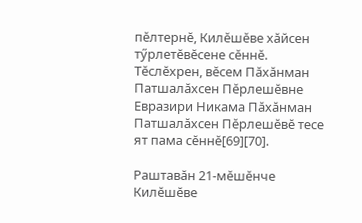пӗлтернӗ, Килӗшӗве хӑйсен тӳрлетӗвӗсене сӗннӗ. Тӗслӗхрен, вӗсем Пӑхӑнман Патшалӑхсен Пӗрлешӗвне Евразири Никама Пӑхӑнман Патшалӑхсен Пӗрлешӗвӗ тесе ят пама сӗннӗ[69][70].

Раштавӑн 21-мӗшӗнче Килӗшӗве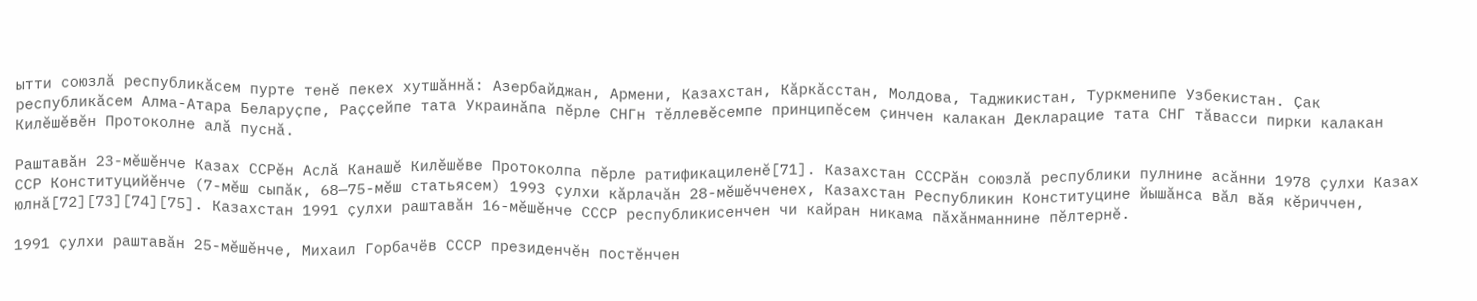ытти союзлӑ республикӑсем пурте тенӗ пекех хутшӑннӑ: Азербайджан, Армени, Казахстан, Кӑркӑсстан, Молдова, Таджикистан, Туркменипе Узбекистан. Ҫак республикӑсем Алма-Атара Беларуҫпе, Раҫҫейпе тата Украинӑпа пӗрле СНГн тӗллевӗсемпе принципӗсем ҫинчен калакан Декларацие тата СНГ тӑвасси пирки калакан Килӗшӗвӗн Протоколне алӑ пуснӑ.

Раштавӑн 23-мӗшӗнче Казах ССРӗн Аслӑ Канашӗ Килӗшӗве Протоколпа пӗрле ратификациленӗ[71]. Казахстан СССРӑн союзлӑ республики пулнине асӑнни 1978 ҫулхи Казах ССР Конституцийӗнче (7-мӗш сыпӑк, 68—75-мӗш статьясем) 1993 ҫулхи кӑрлачӑн 28-мӗшӗчченех, Казахстан Республикин Конституцине йышӑнса вӑл вӑя кӗриччен, юлнӑ[72][73][74][75]. Казахстан 1991 ҫулхи раштавӑн 16-мӗшӗнче СССР республикисенчен чи кайран никама пӑхӑнманнине пӗлтернӗ.

1991 ҫулхи раштавӑн 25-мӗшӗнче, Михаил Горбачёв СССР президенчӗн постӗнчен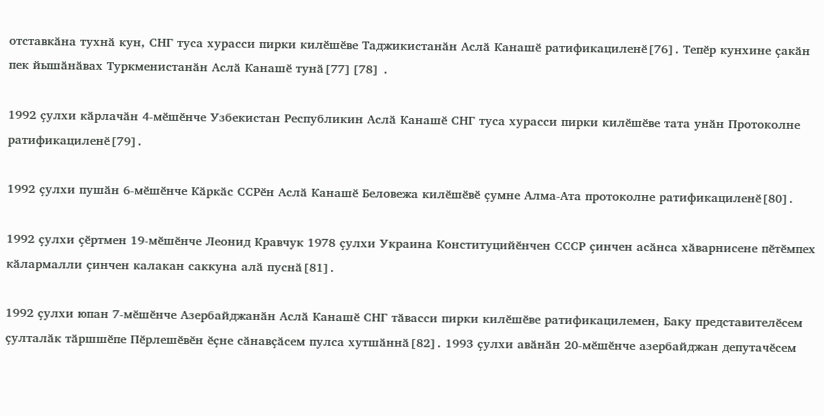отставкӑна тухнӑ кун, СНГ туса хурасси пирки килӗшӗве Таджикистанӑн Аслӑ Канашӗ ратификациленӗ[76]. Тепӗр кунхине ҫакӑн пек йышӑнӑвах Туркменистанӑн Аслӑ Канашӗ тунӑ[77][78] .

1992 ҫулхи кӑрлачӑн 4-мӗшӗнче Узбекистан Республикин Аслӑ Канашӗ СНГ туса хурасси пирки килӗшӗве тата унӑн Протоколне ратификациленӗ[79].

1992 ҫулхи пушӑн 6-мӗшӗнче Кӑркӑс ССРӗн Аслӑ Канашӗ Беловежа килӗшӗвӗ ҫумне Алма-Ата протоколне ратификациленӗ[80].

1992 ҫулхи ҫӗртмен 19-мӗшӗнче Леонид Кравчук 1978 ҫулхи Украина Конституцийӗнчен СССР ҫинчен асӑнса хӑварнисене пӗтӗмпех кӑлармалли ҫинчен калакан саккуна алӑ пуснӑ[81].

1992 ҫулхи юпан 7-мӗшӗнче Азербайджанӑн Аслӑ Канашӗ СНГ тӑвасси пирки килӗшӗве ратификацилемен, Баку представителӗсем ҫулталӑк тӑршшӗпе Пӗрлешӗвӗн ӗҫне сӑнавҫӑсем пулса хутшӑннӑ[82]. 1993 ҫулхи авӑнӑн 20-мӗшӗнче азербайджан депутачӗсем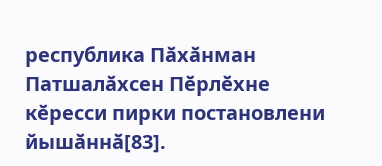республика Пӑхӑнман Патшалӑхсен Пӗрлӗхне кӗресси пирки постановлени йышӑннӑ[83].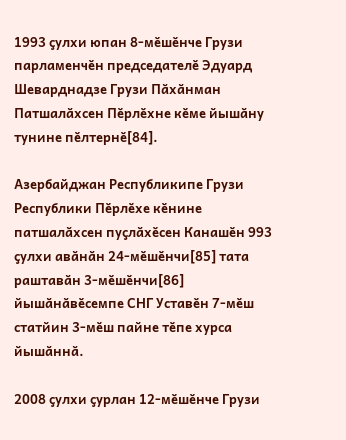1993 ҫулхи юпан 8-мӗшӗнче Грузи парламенчӗн председателӗ Эдуард Шеварднадзе Грузи Пӑхӑнман Патшалӑхсен Пӗрлӗхне кӗме йышӑну тунине пӗлтернӗ[84].

Азербайджан Республикипе Грузи Республики Пӗрлӗхе кӗнине патшалӑхсен пуҫлӑхӗсен Канашӗн 993 ҫулхи авӑнӑн 24-мӗшӗнчи[85] тата раштавӑн 3-мӗшӗнчи[86] йышӑнӑвӗсемпе СНГ Уставӗн 7-мӗш статйин 3-мӗш пайне тӗпе хурса йышӑннӑ.

2008 ҫулхи ҫурлан 12-мӗшӗнче Грузи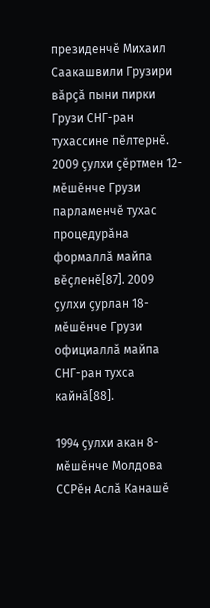президенчӗ Михаил Саакашвили Грузири вӑрҫӑ пыни пирки Грузи СНГ-ран тухассине пӗлтернӗ. 2009 ҫулхи ҫӗртмен 12-мӗшӗнче Грузи парламенчӗ тухас процедурӑна формаллӑ майпа вӗҫленӗ[87]. 2009 ҫулхи ҫурлан 18-мӗшӗнче Грузи официаллӑ майпа СНГ-ран тухса кайнӑ[88].

1994 ҫулхи акан 8-мӗшӗнче Молдова ССРӗн Аслӑ Канашӗ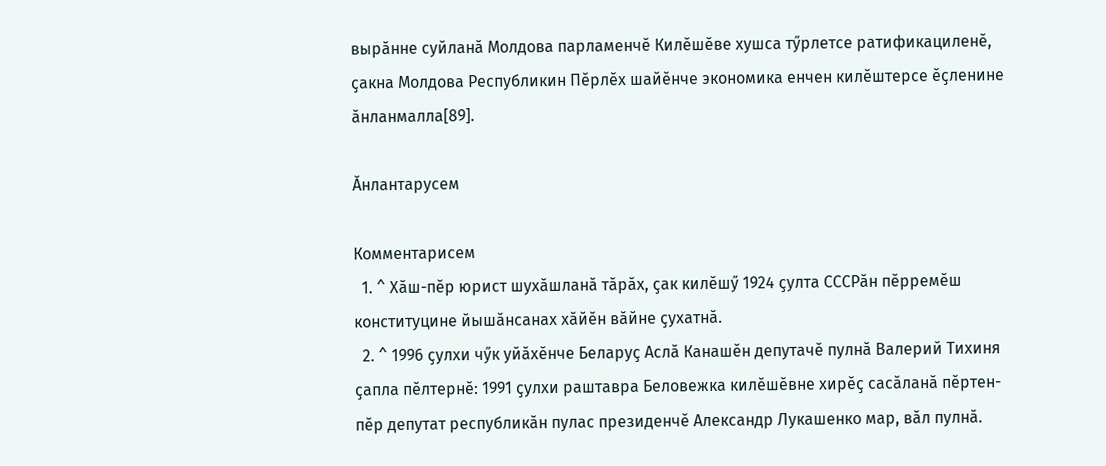вырӑнне суйланӑ Молдова парламенчӗ Килӗшӗве хушса тӳрлетсе ратификациленӗ, ҫакна Молдова Республикин Пӗрлӗх шайӗнче экономика енчен килӗштерсе ӗҫленине ӑнланмалла[89].

Ӑнлантарусем

Комментарисем
  1. ^ Хӑш-пӗр юрист шухӑшланӑ тӑрӑх, ҫак килӗшӳ 1924 ҫулта СССРӑн пӗрремӗш конституцине йышӑнсанах хӑйӗн вӑйне ҫухатнӑ.
  2. ^ 1996 ҫулхи чӳк уйӑхӗнче Беларуҫ Аслӑ Канашӗн депутачӗ пулнӑ Валерий Тихиня ҫапла пӗлтернӗ: 1991 ҫулхи раштавра Беловежка килӗшӗвне хирӗҫ сасӑланӑ пӗртен-пӗр депутат республикӑн пулас президенчӗ Александр Лукашенко мар, вӑл пулнӑ.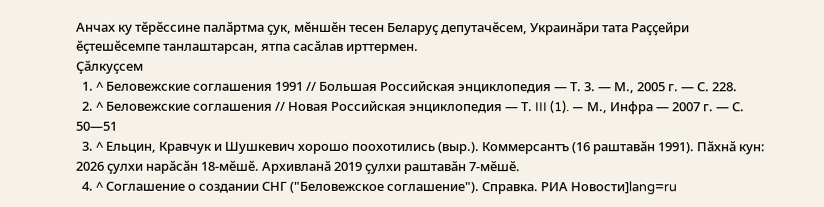Анчах ку тӗрӗссине палӑртма ҫук, мӗншӗн тесен Беларуҫ депутачӗсем, Украинӑри тата Раҫҫейри ӗҫтешӗсемпе танлаштарсан, ятпа сасӑлав ирттермен.
Ҫӑлкуҫсем
  1. ^ Беловежские соглашения 1991 // Большая Российская энциклопедия — Т. 3. — М., 2005 г. — С. 228.
  2. ^ Беловежские соглашения // Новая Российская энциклопедия — Т. III (1). — М., Инфра — 2007 г. — С. 50—51
  3. ^ Ельцин, Кравчук и Шушкевич хорошо поохотились (выр.). Коммерсантъ (16 раштавӑн 1991). Пӑхнӑ кун: 2026 ҫулхи нарӑсӑн 18-мӗшӗ. Архивланӑ 2019 ҫулхи раштавӑн 7-мӗшӗ.
  4. ^ Соглашение о создании СНГ ("Беловежское соглашение"). Справка. РИА Новости]lang=ru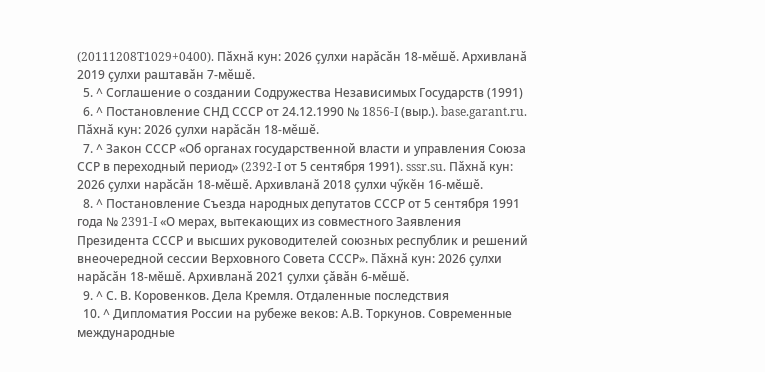(20111208T1029+0400). Пӑхнӑ кун: 2026 ҫулхи нарӑсӑн 18-мӗшӗ. Архивланӑ 2019 ҫулхи раштавӑн 7-мӗшӗ.
  5. ^ Соглашение о создании Содружества Независимых Государств (1991)
  6. ^ Постановление СНД СССР от 24.12.1990 № 1856-I (выр.). base.garant.ru. Пӑхнӑ кун: 2026 ҫулхи нарӑсӑн 18-мӗшӗ.
  7. ^ Закон СССР «Об органах государственной власти и управления Союза ССР в переходный период» (2392-I от 5 сентября 1991). sssr.su. Пӑхнӑ кун: 2026 ҫулхи нарӑсӑн 18-мӗшӗ. Архивланӑ 2018 ҫулхи чӳкӗн 16-мӗшӗ.
  8. ^ Постановление Съезда народных депутатов СССР от 5 сентября 1991 года № 2391-I «О мерах, вытекающих из совместного Заявления Президента СССР и высших руководителей союзных республик и решений внеочередной сессии Верховного Совета СССР». Пӑхнӑ кун: 2026 ҫулхи нарӑсӑн 18-мӗшӗ. Архивланӑ 2021 ҫулхи ҫӑвӑн 6-мӗшӗ.
  9. ^ С. В. Коровенков. Дела Кремля. Отдаленные последствия
  10. ^ Дипломатия России на рубеже веков: А.В. Торкунов. Современные международные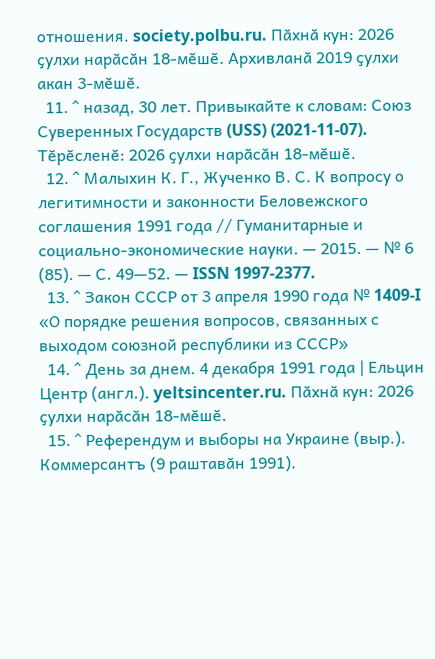отношения. society.polbu.ru. Пӑхнӑ кун: 2026 ҫулхи нарӑсӑн 18-мӗшӗ. Архивланӑ 2019 ҫулхи акан 3-мӗшӗ.
  11. ^ назад, 30 лет. Привыкайте к словам: Союз Суверенных Государств (USS) (2021-11-07). Тӗрӗсленӗ: 2026 ҫулхи нарӑсӑн 18-мӗшӗ.
  12. ^ Малыхин К. Г., Жученко В. С. К вопросу о легитимности и законности Беловежского соглашения 1991 года // Гуманитарные и социально-экономические науки. — 2015. — № 6 (85). — С. 49—52. — ISSN 1997-2377.
  13. ^ Закон СССР от 3 апреля 1990 года № 1409-I «О порядке решения вопросов, связанных с выходом союзной республики из СССР»
  14. ^ День за днем. 4 декабря 1991 года | Ельцин Центр (англ.). yeltsincenter.ru. Пӑхнӑ кун: 2026 ҫулхи нарӑсӑн 18-мӗшӗ.
  15. ^ Референдум и выборы на Украине (выр.). Коммерсантъ (9 раштавӑн 1991).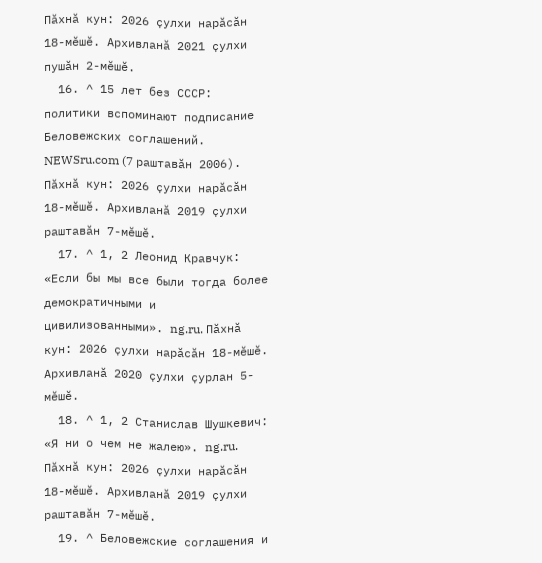Пӑхнӑ кун: 2026 ҫулхи нарӑсӑн 18-мӗшӗ. Архивланӑ 2021 ҫулхи пушӑн 2-мӗшӗ.
  16. ^ 15 лет без СССР: политики вспоминают подписание Беловежских соглашений. NEWSru.com (7 раштавӑн 2006). Пӑхнӑ кун: 2026 ҫулхи нарӑсӑн 18-мӗшӗ. Архивланӑ 2019 ҫулхи раштавӑн 7-мӗшӗ.
  17. ^ 1, 2 Леонид Кравчук: «Если бы мы все были тогда более демократичными и цивилизованными». ng.ru. Пӑхнӑ кун: 2026 ҫулхи нарӑсӑн 18-мӗшӗ. Архивланӑ 2020 ҫулхи ҫурлан 5-мӗшӗ.
  18. ^ 1, 2 Станислав Шушкевич: «Я ни о чем не жалею». ng.ru. Пӑхнӑ кун: 2026 ҫулхи нарӑсӑн 18-мӗшӗ. Архивланӑ 2019 ҫулхи раштавӑн 7-мӗшӗ.
  19. ^ Беловежские соглашения и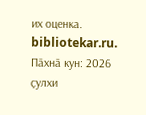их оценка. bibliotekar.ru. Пӑхнӑ кун: 2026 ҫулхи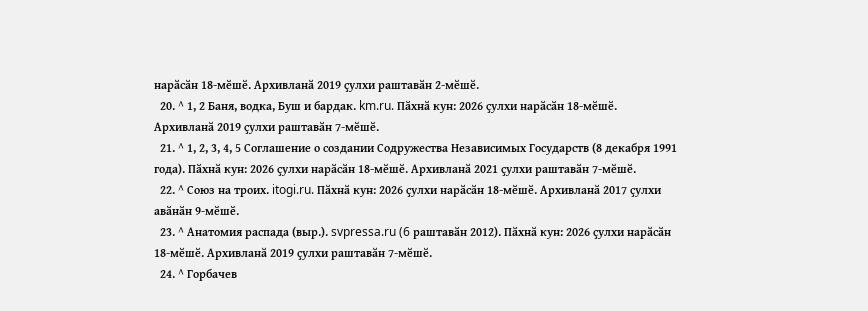нарӑсӑн 18-мӗшӗ. Архивланӑ 2019 ҫулхи раштавӑн 2-мӗшӗ.
  20. ^ 1, 2 Баня, водка, Буш и бардак. km.ru. Пӑхнӑ кун: 2026 ҫулхи нарӑсӑн 18-мӗшӗ. Архивланӑ 2019 ҫулхи раштавӑн 7-мӗшӗ.
  21. ^ 1, 2, 3, 4, 5 Соглашение о создании Содружества Независимых Государств (8 декабря 1991 года). Пӑхнӑ кун: 2026 ҫулхи нарӑсӑн 18-мӗшӗ. Архивланӑ 2021 ҫулхи раштавӑн 7-мӗшӗ.
  22. ^ Союз на троих. itogi.ru. Пӑхнӑ кун: 2026 ҫулхи нарӑсӑн 18-мӗшӗ. Архивланӑ 2017 ҫулхи авӑнӑн 9-мӗшӗ.
  23. ^ Анатомия распада (выр.). svpressa.ru (6 раштавӑн 2012). Пӑхнӑ кун: 2026 ҫулхи нарӑсӑн 18-мӗшӗ. Архивланӑ 2019 ҫулхи раштавӑн 7-мӗшӗ.
  24. ^ Горбачев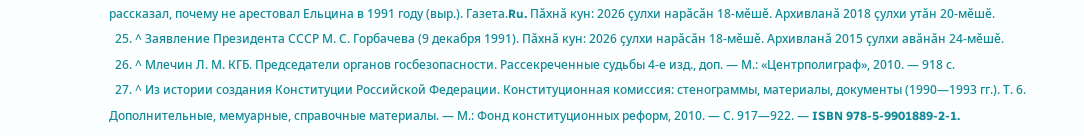рассказал, почему не арестовал Ельцина в 1991 году (выр.). Газета.Ru. Пӑхнӑ кун: 2026 ҫулхи нарӑсӑн 18-мӗшӗ. Архивланӑ 2018 ҫулхи утӑн 20-мӗшӗ.
  25. ^ Заявление Президента СССР М. С. Горбачева (9 декабря 1991). Пӑхнӑ кун: 2026 ҫулхи нарӑсӑн 18-мӗшӗ. Архивланӑ 2015 ҫулхи авӑнӑн 24-мӗшӗ.
  26. ^ Млечин Л. М. КГБ. Председатели органов госбезопасности. Рассекреченные судьбы 4-е изд., доп. — М.: «Центрполиграф», 2010. — 918 с.
  27. ^ Из истории создания Конституции Российской Федерации. Конституционная комиссия: стенограммы, материалы, документы (1990—1993 гг.). Т. 6. Дополнительные, мемуарные, справочные материалы. — М.: Фонд конституционных реформ, 2010. — С. 917—922. — ISBN 978-5-9901889-2-1.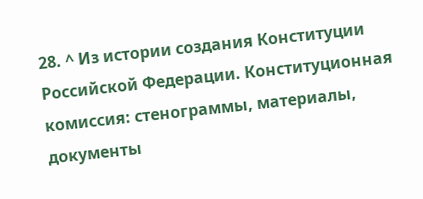28. ^ Из истории создания Конституции Российской Федерации. Конституционная комиссия: стенограммы, материалы, документы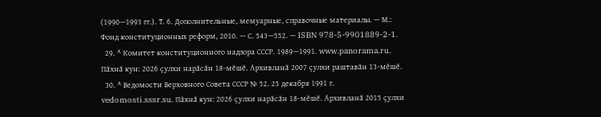(1990—1993 гг.). Т. 6. Дополнительные, мемуарные, справочные материалы. — М.: Фонд конституционных реформ, 2010. — С. 543—552. — ISBN 978-5-9901889-2-1.
  29. ^ Комитет конституционного надзора СССР. 1989—1991. www.panorama.ru. Пӑхнӑ кун: 2026 ҫулхи нарӑсӑн 18-мӗшӗ. Архивланӑ 2007 ҫулхи раштавӑн 13-мӗшӗ.
  30. ^ Ведомости Верховного Совета СССР № 52. 25 декабря 1991 г. vedomosti.sssr.su. Пӑхнӑ кун: 2026 ҫулхи нарӑсӑн 18-мӗшӗ. Архивланӑ 2015 ҫулхи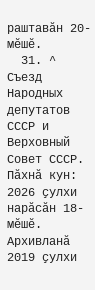раштавӑн 20-мӗшӗ.
  31. ^ Съезд Народных депутатов СССР и Верховный Совет СССР. Пӑхнӑ кун: 2026 ҫулхи нарӑсӑн 18-мӗшӗ. Архивланӑ 2019 ҫулхи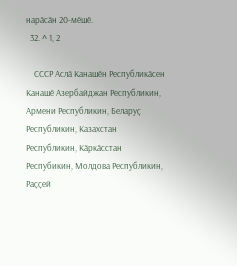нарӑсӑн 20-мӗшӗ.
  32. ^ 1, 2

    СССР Аслӑ Канашӗн Республикӑсен Канашӗ Азербайджан Республикин, Армени Республикин, Беларуҫ Республикин, Казахстан Республикин, Кӑркӑсстан Респубикин, Молдова Республикин, Раҫҫей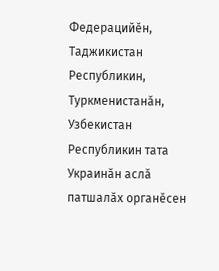Федерацийӗн, Таджикистан Республикин, Туркменистанӑн, Узбекистан Республикин тата Украинӑн аслӑ патшалӑх органӗсен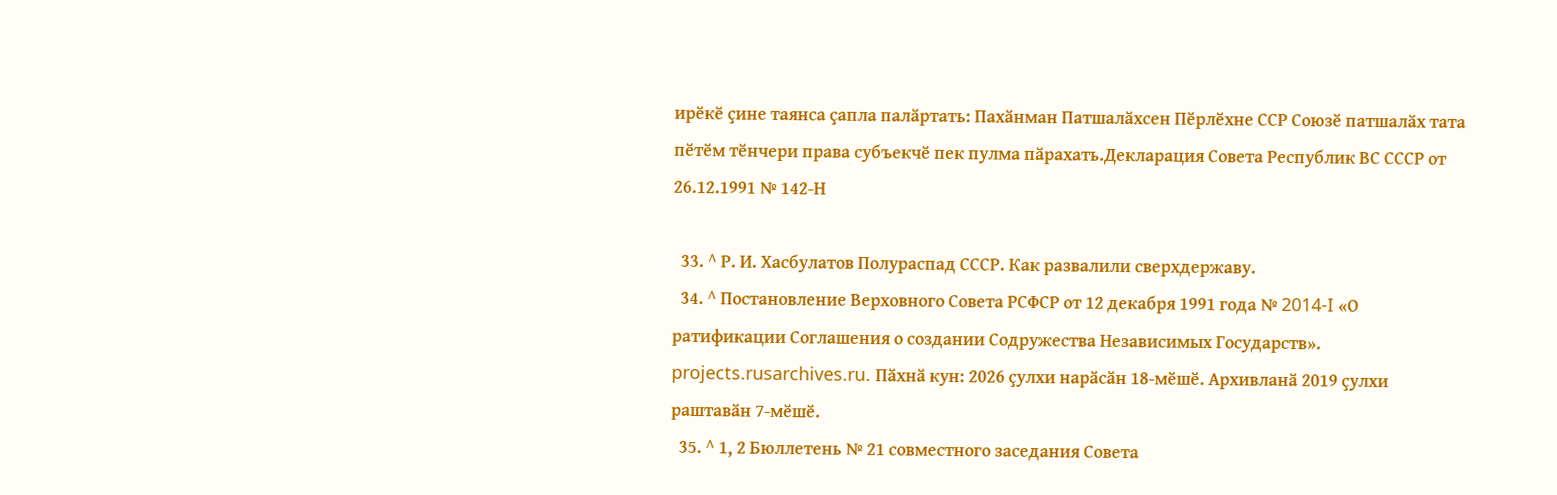ирӗкӗ ҫине таянса ҫапла палӑртать: Пахӑнман Патшалӑхсен Пӗрлӗхне ССР Союзӗ патшалӑх тата пӗтӗм тӗнчери права субъекчӗ пек пулма пӑрахать.Декларация Совета Республик ВС СССР от 26.12.1991 № 142-Н

  33. ^ Р. И. Хасбулатов Полураспад СССР. Как развалили сверхдержаву.
  34. ^ Постановление Верховного Совета РСФСР от 12 декабря 1991 года № 2014-I «О ратификации Соглашения о создании Содружества Независимых Государств». projects.rusarchives.ru. Пӑхнӑ кун: 2026 ҫулхи нарӑсӑн 18-мӗшӗ. Архивланӑ 2019 ҫулхи раштавӑн 7-мӗшӗ.
  35. ^ 1, 2 Бюллетень № 21 совместного заседания Совета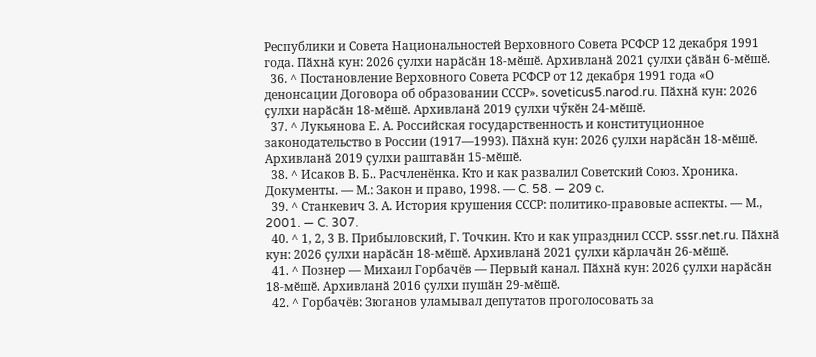Республики и Совета Национальностей Верховного Совета РСФСР 12 декабря 1991 года. Пӑхнӑ кун: 2026 ҫулхи нарӑсӑн 18-мӗшӗ. Архивланӑ 2021 ҫулхи ҫӑвӑн 6-мӗшӗ.
  36. ^ Постановление Верховного Совета РСФСР от 12 декабря 1991 года «О денонсации Договора об образовании СССР». soveticus5.narod.ru. Пӑхнӑ кун: 2026 ҫулхи нарӑсӑн 18-мӗшӗ. Архивланӑ 2019 ҫулхи чӳкӗн 24-мӗшӗ.
  37. ^ Лукьянова Е. А. Российская государственность и конституционное законодательство в России (1917—1993). Пӑхнӑ кун: 2026 ҫулхи нарӑсӑн 18-мӗшӗ. Архивланӑ 2019 ҫулхи раштавӑн 15-мӗшӗ.
  38. ^ Исаков В. Б.. Расчленёнка. Кто и как развалил Советский Союз. Хроника. Документы. — М.: Закон и право, 1998. — C. 58. — 209 с.
  39. ^ Станкевич З. А. История крушения СССР: политико-правовые аспекты. — М., 2001. — C. 307.
  40. ^ 1, 2, 3 В. Прибыловский, Г. Точкин. Кто и как упразднил СССР. sssr.net.ru. Пӑхнӑ кун: 2026 ҫулхи нарӑсӑн 18-мӗшӗ. Архивланӑ 2021 ҫулхи кӑрлачӑн 26-мӗшӗ.
  41. ^ Познер — Михаил Горбачёв — Первый канал. Пӑхнӑ кун: 2026 ҫулхи нарӑсӑн 18-мӗшӗ. Архивланӑ 2016 ҫулхи пушӑн 29-мӗшӗ.
  42. ^ Горбачёв: Зюганов уламывал депутатов проголосовать за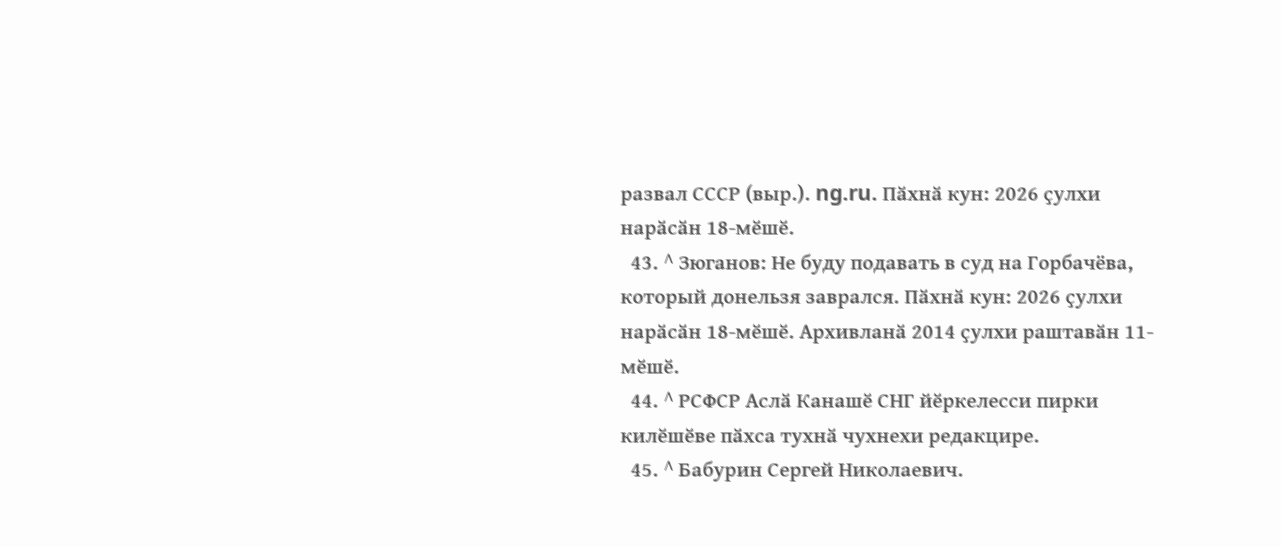развал СССР (выр.). ng.ru. Пӑхнӑ кун: 2026 ҫулхи нарӑсӑн 18-мӗшӗ.
  43. ^ Зюганов: Не буду подавать в суд на Горбачёва, который донельзя заврался. Пӑхнӑ кун: 2026 ҫулхи нарӑсӑн 18-мӗшӗ. Архивланӑ 2014 ҫулхи раштавӑн 11-мӗшӗ.
  44. ^ РСФСР Аслӑ Канашӗ СНГ йӗркелесси пирки килӗшӗве пӑхса тухнӑ чухнехи редакцире.
  45. ^ Бабурин Сергей Николаевич.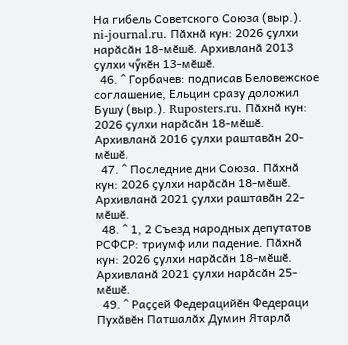На гибель Советского Союза (выр.). ni-journal.ru. Пӑхнӑ кун: 2026 ҫулхи нарӑсӑн 18-мӗшӗ. Архивланӑ 2013 ҫулхи чӳкӗн 13-мӗшӗ.
  46. ^ Горбачев: подписав Беловежское соглашение, Ельцин сразу доложил Бушу (выр.). Ruposters.ru. Пӑхнӑ кун: 2026 ҫулхи нарӑсӑн 18-мӗшӗ. Архивланӑ 2016 ҫулхи раштавӑн 20-мӗшӗ.
  47. ^ Последние дни Союза. Пӑхнӑ кун: 2026 ҫулхи нарӑсӑн 18-мӗшӗ. Архивланӑ 2021 ҫулхи раштавӑн 22-мӗшӗ.
  48. ^ 1, 2 Съезд народных депутатов РСФСР: триумф или падение. Пӑхнӑ кун: 2026 ҫулхи нарӑсӑн 18-мӗшӗ. Архивланӑ 2021 ҫулхи нарӑсӑн 25-мӗшӗ.
  49. ^ Раҫҫей Федерацийӗн Федераци Пухӑвӗн Патшалӑх Думин Ятарлӑ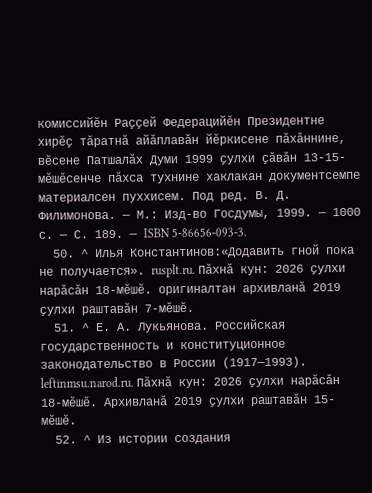комиссийӗн Раҫҫей Федерацийӗн Президентне хирӗҫ тӑратнӑ айӑплавӑн йӗркисене пӑхӑннине, вӗсене Патшалӑх Думи 1999 ҫулхи ҫӑвӑн 13-15-мӗшӗсенче пӑхса тухнине хаклакан документсемпе материалсен пуххисем. Под ред. В. Д. Филимонова. — М.: Изд-во Госдумы, 1999. — 1000 с. — С. 189. — ISBN 5-86656-093-3.
  50. ^ Илья Константинов:«Додавить гной пока не получается». rusplt.ru. Пӑхнӑ кун: 2026 ҫулхи нарӑсӑн 18-мӗшӗ. оригиналтан архивланӑ 2019 ҫулхи раштавӑн 7-мӗшӗ.
  51. ^ Е. А. Лукьянова. Российская государственность и конституционное законодательство в России (1917—1993). leftinmsu.narod.ru. Пӑхнӑ кун: 2026 ҫулхи нарӑсӑн 18-мӗшӗ. Архивланӑ 2019 ҫулхи раштавӑн 15-мӗшӗ.
  52. ^ Из истории создания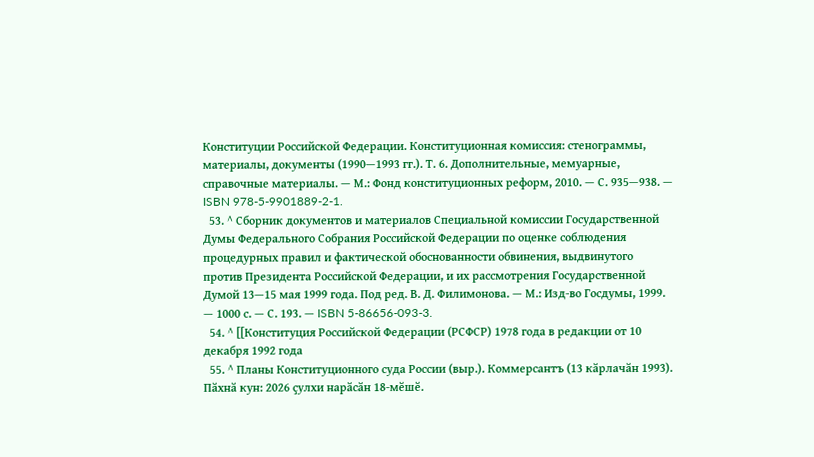Конституции Российской Федерации. Конституционная комиссия: стенограммы, материалы, документы (1990—1993 гг.). Т. 6. Дополнительные, мемуарные, справочные материалы. — М.: Фонд конституционных реформ, 2010. — С. 935—938. — ISBN 978-5-9901889-2-1.
  53. ^ Сборник документов и материалов Специальной комиссии Государственной Думы Федерального Собрания Российской Федерации по оценке соблюдения процедурных правил и фактической обоснованности обвинения, выдвинутого против Президента Российской Федерации, и их рассмотрения Государственной Думой 13—15 мая 1999 года. Под ред. В. Д. Филимонова. — М.: Изд-во Госдумы, 1999. — 1000 с. — С. 193. — ISBN 5-86656-093-3.
  54. ^ [[Конституция Российской Федерации (РСФСР) 1978 года в редакции от 10 декабря 1992 года
  55. ^ Планы Конституционного суда России (выр.). Коммерсантъ (13 кӑрлачӑн 1993). Пӑхнӑ кун: 2026 ҫулхи нарӑсӑн 18-мӗшӗ.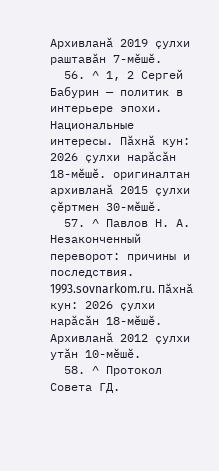Архивланӑ 2019 ҫулхи раштавӑн 7-мӗшӗ.
  56. ^ 1, 2 Сергей Бабурин — политик в интерьере эпохи. Национальные интересы. Пӑхнӑ кун: 2026 ҫулхи нарӑсӑн 18-мӗшӗ. оригиналтан архивланӑ 2015 ҫулхи ҫӗртмен 30-мӗшӗ.
  57. ^ Павлов Н. А. Незаконченный переворот: причины и последствия. 1993.sovnarkom.ru. Пӑхнӑ кун: 2026 ҫулхи нарӑсӑн 18-мӗшӗ. Архивланӑ 2012 ҫулхи утӑн 10-мӗшӗ.
  58. ^ Протокол Совета ГД.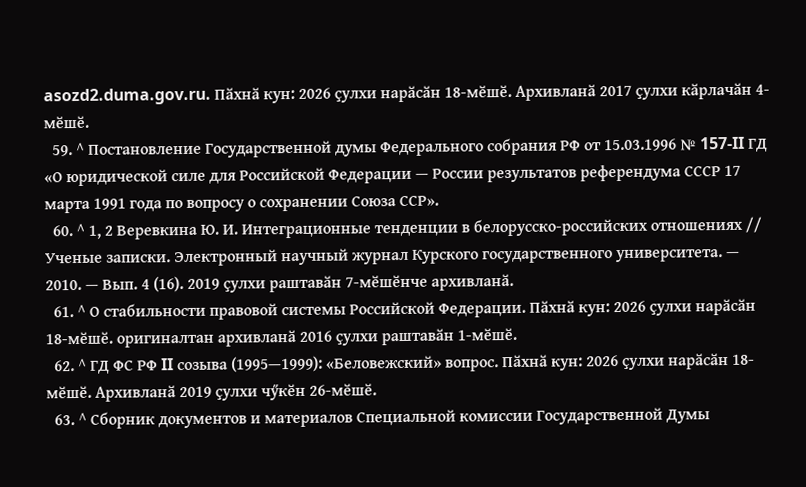asozd2.duma.gov.ru. Пӑхнӑ кун: 2026 ҫулхи нарӑсӑн 18-мӗшӗ. Архивланӑ 2017 ҫулхи кӑрлачӑн 4-мӗшӗ.
  59. ^ Постановление Государственной думы Федерального собрания РФ от 15.03.1996 № 157-II ГД «О юридической силе для Российской Федерации — России результатов референдума СССР 17 марта 1991 года по вопросу о сохранении Союза ССР».
  60. ^ 1, 2 Веревкина Ю. И. Интеграционные тенденции в белорусско-российских отношениях // Ученые записки. Электронный научный журнал Курского государственного университета. — 2010. — Вып. 4 (16). 2019 ҫулхи раштавӑн 7-мӗшӗнче архивланӑ.
  61. ^ О стабильности правовой системы Российской Федерации. Пӑхнӑ кун: 2026 ҫулхи нарӑсӑн 18-мӗшӗ. оригиналтан архивланӑ 2016 ҫулхи раштавӑн 1-мӗшӗ.
  62. ^ ГД ФС РФ II созыва (1995—1999): «Беловежский» вопрос. Пӑхнӑ кун: 2026 ҫулхи нарӑсӑн 18-мӗшӗ. Архивланӑ 2019 ҫулхи чӳкӗн 26-мӗшӗ.
  63. ^ Сборник документов и материалов Специальной комиссии Государственной Думы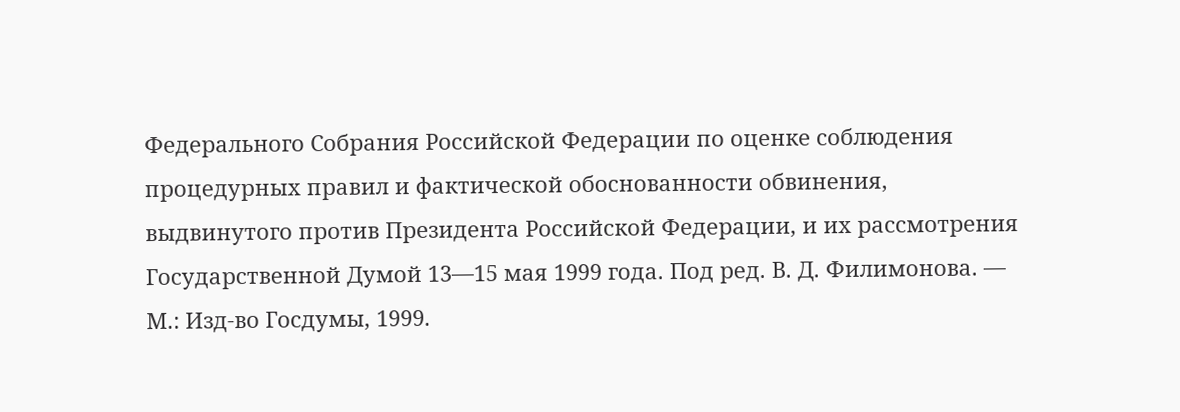Федерального Собрания Российской Федерации по оценке соблюдения процедурных правил и фактической обоснованности обвинения, выдвинутого против Президента Российской Федерации, и их рассмотрения Государственной Думой 13—15 мая 1999 года. Под ред. В. Д. Филимонова. — М.: Изд-во Госдумы, 1999.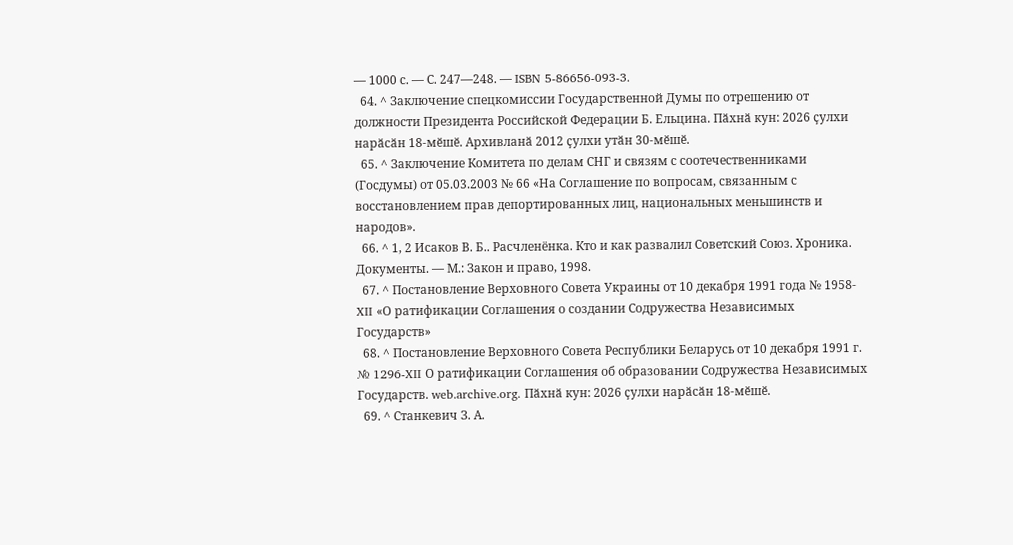— 1000 с. — С. 247—248. — ISBN 5-86656-093-3.
  64. ^ Заключение спецкомиссии Государственной Думы по отрешению от должности Президента Российской Федерации Б. Ельцина. Пӑхнӑ кун: 2026 ҫулхи нарӑсӑн 18-мӗшӗ. Архивланӑ 2012 ҫулхи утӑн 30-мӗшӗ.
  65. ^ Заключение Комитета по делам СНГ и связям с соотечественниками (Госдумы) от 05.03.2003 № 66 «На Соглашение по вопросам, связанным с восстановлением прав депортированных лиц, национальных меньшинств и народов».
  66. ^ 1, 2 Исаков В. Б.. Расчленёнка. Кто и как развалил Советский Союз. Хроника. Документы. — М.: Закон и право, 1998.
  67. ^ Постановление Верховного Совета Украины от 10 декабря 1991 года № 1958-XII «О ратификации Соглашения о создании Содружества Независимых Государств»
  68. ^ Постановление Верховного Совета Республики Беларусь от 10 декабря 1991 г. № 1296-XII О ратификации Соглашения об образовании Содружества Независимых Государств. web.archive.org. Пӑхнӑ кун: 2026 ҫулхи нарӑсӑн 18-мӗшӗ.
  69. ^ Станкевич З. А.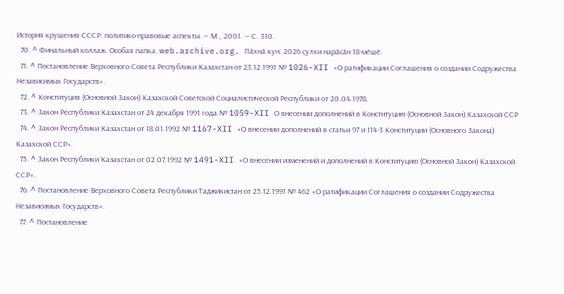История крушения СССР: политико-правовые аспекты. — М., 2001. — С. 310.
  70. ^ Финальный коллаж. Особая папка. web.archive.org. Пӑхнӑ кун: 2026 ҫулхи нарӑсӑн 18-мӗшӗ.
  71. ^ Постановление Верховного Совета Республики Казахстан от 23.12.1991 № 1026-XII «О ратификации Соглашения о создании Содружества Независимых Государств».
  72. ^ Конституция (Основной Закон) Казахской Советской Социалистической Республики от 20.04.1978.
  73. ^ Закон Республики Казахстан от 24 декабря 1991 года № 1059-XII О внесении дополнений в Конституцию (Основной Закон) Казахской ССР
  74. ^ Закон Республики Казахстан от 18.01.1992 № 1167-XII «О внесении дополнений в статьи 97 и 114-3 Конституции (Основного Закона) Казахской ССР».
  75. ^ Закон Республики Казахстан от 02.07.1992 № 1491-XII «О внесении изменений и дополнений в Конституцию (Основной Закон) Казахской ССР».
  76. ^ Постановление Верховного Совета Республики Таджикистан от 25.12.1991 № 462 «О ратификации Соглашения о создании Содружества Независимых Государств».
  77. ^ Постановление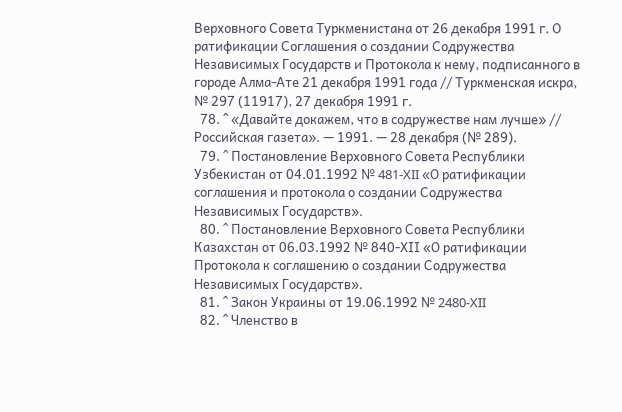Верховного Совета Туркменистана от 26 декабря 1991 г. О ратификации Соглашения о создании Содружества Независимых Государств и Протокола к нему, подписанного в городе Алма-Ате 21 декабря 1991 года // Туркменская искра, № 297 (11917), 27 декабря 1991 г.
  78. ^ «Давайте докажем, что в содружестве нам лучше» // Российская газета». — 1991. — 28 декабря (№ 289).
  79. ^ Постановление Верховного Совета Республики Узбекистан от 04.01.1992 № 481-XII «О ратификации соглашения и протокола о создании Содружества Независимых Государств».
  80. ^ Постановление Верховного Совета Республики Казахстан от 06.03.1992 № 840-ХII «О ратификации Протокола к соглашению о создании Содружеcтва Независимых Государств».
  81. ^ Закон Украины от 19.06.1992 № 2480-XII
  82. ^ Членство в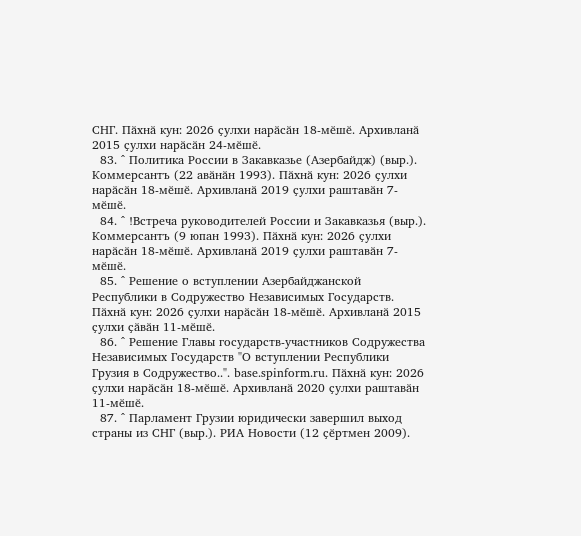СНГ. Пӑхнӑ кун: 2026 ҫулхи нарӑсӑн 18-мӗшӗ. Архивланӑ 2015 ҫулхи нарӑсӑн 24-мӗшӗ.
  83. ^ Политика России в Закавказье (Азербайдж) (выр.). Коммерсантъ (22 авӑнӑн 1993). Пӑхнӑ кун: 2026 ҫулхи нарӑсӑн 18-мӗшӗ. Архивланӑ 2019 ҫулхи раштавӑн 7-мӗшӗ.
  84. ^ !Встреча руководителей России и Закавказья (выр.). Коммерсантъ (9 юпан 1993). Пӑхнӑ кун: 2026 ҫулхи нарӑсӑн 18-мӗшӗ. Архивланӑ 2019 ҫулхи раштавӑн 7-мӗшӗ.
  85. ^ Решение о вступлении Азербайджанской Республики в Содружество Независимых Государств. Пӑхнӑ кун: 2026 ҫулхи нарӑсӑн 18-мӗшӗ. Архивланӑ 2015 ҫулхи ҫӑвӑн 11-мӗшӗ.
  86. ^ Решение Главы государств-участников Содружества Независимых Государств "О вступлении Республики Грузия в Содружество..". base.spinform.ru. Пӑхнӑ кун: 2026 ҫулхи нарӑсӑн 18-мӗшӗ. Архивланӑ 2020 ҫулхи раштавӑн 11-мӗшӗ.
  87. ^ Парламент Грузии юридически завершил выход страны из СНГ (выр.). РИА Новости (12 ҫӗртмен 2009).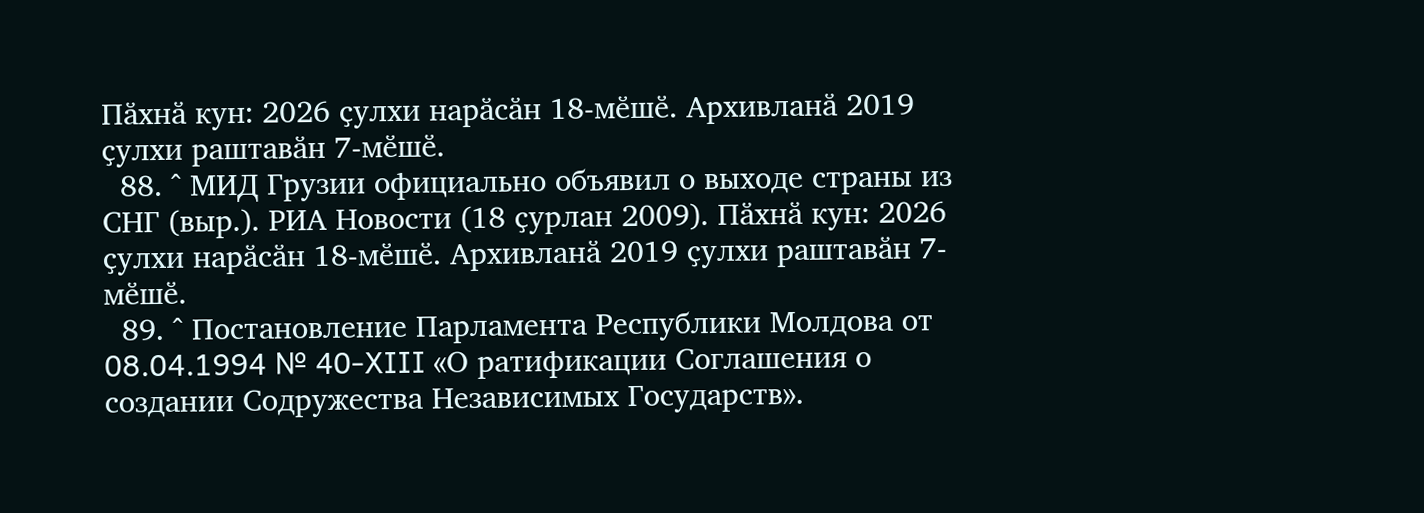Пӑхнӑ кун: 2026 ҫулхи нарӑсӑн 18-мӗшӗ. Архивланӑ 2019 ҫулхи раштавӑн 7-мӗшӗ.
  88. ^ МИД Грузии официально объявил о выходе страны из СНГ (выр.). РИА Новости (18 ҫурлан 2009). Пӑхнӑ кун: 2026 ҫулхи нарӑсӑн 18-мӗшӗ. Архивланӑ 2019 ҫулхи раштавӑн 7-мӗшӗ.
  89. ^ Постановление Парламента Республики Молдова от 08.04.1994 № 40-XIII «О ратификации Соглашения о создании Содружества Независимых Государств».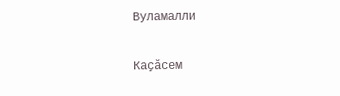Вуламалли

Каҫӑсем